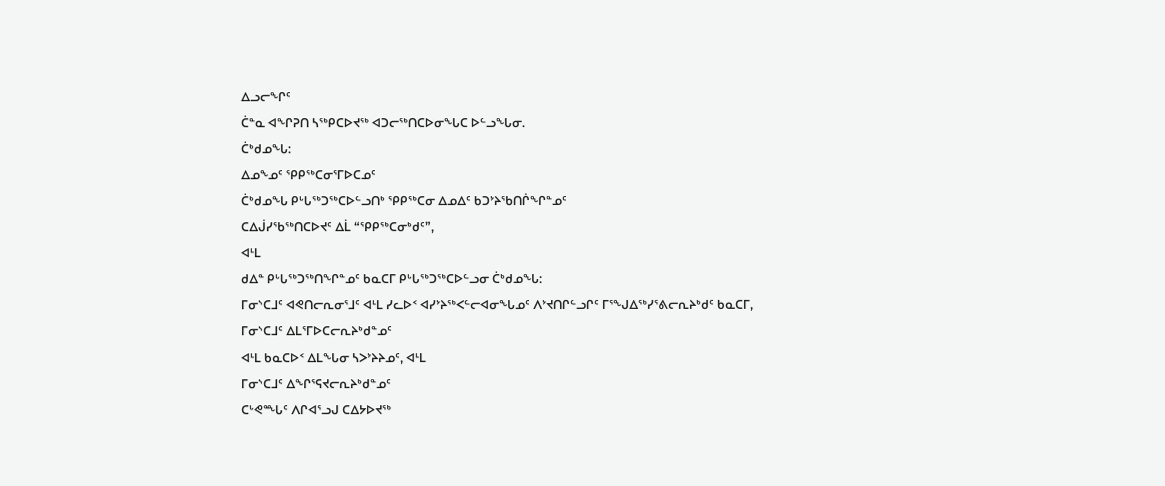ᐃᓗᓕᖏᑦ
ᑖᓐᓇ ᐊᖏᕈᑎ ᓴᖅᑭᑕᐅᔪᖅ ᐊᑐᓕᖅᑎᑕᐅᓂᖓᑕ ᐅᓪᓗᖓᓂ.
ᑖᒃᑯᓄᖓ:
ᐃᓄᖕᓄᑦ ᕿᑭᖅᑕᓂᕐᒥᐅᑕᓄᑦ
ᑖᒃᑯᓄᖓ ᑭᒡᒐᖅᑐᖅᑕᐅᓪᓗᑎᒃ ᕿᑭᖅᑕᓂ ᐃᓄᐃᑦ ᑲᑐᔾᔨᖃᑎᒌᖏᓐᓄᑦ
ᑕᐃᒎᓯᖃᖅᑎᑕᐅᔪᑦ ᐃᒫ “ᕿᑭᖅᑕᓂᒃᑯᑦ”,
ᐊᒻᒪ
ᑯᐃᓐ ᑭᒡᒐᖅᑐᖅᑎᖏᓐᓄᑦ ᑲᓇᑕᒥ ᑭᒡᒐᖅᑐᖅᑕᐅᓪᓗᓂ ᑖᒃᑯᓄᖓ:
ᒥᓂᔅᑕᒧᑦ ᐊᕙᑎᓕᕆᓂᕐᒧᑦ ᐊᒻᒪ ᓯᓚᐅᑉ ᐊᓯᔾᔨᖅᐸᓪᓕᐊᓂᖓᓄᑦ ᐱᔾᔪᑎᒋᓪᓗᒋᑦ ᒥᕐᖑᐃᖅᓯᕐᕕᓕᕆᔨᒃᑯᑦ ᑲᓇᑕᒥ,
ᒥᓂᔅᑕᒧᑦ ᐃᒪᕐᒥᐅᑕᓕᕆᔨᒃᑯᓐᓄᑦ
ᐊᒻᒪ ᑲᓇᑕᐅᑉ ᐃᒪᖓᓂ ᓴᐳᔾᔨᔨᓄᑦ, ᐊᒻᒪ
ᒥᓂᔅᑕᒧᑦ ᐃᖏᕐᕋᔪᓕᕆᔨᒃᑯᓐᓄᑦ
ᑕᒡᕙᙵᑦ ᐱᒋᐊᕐᓗᒍ ᑕᐃᔭᐅᔪᖅ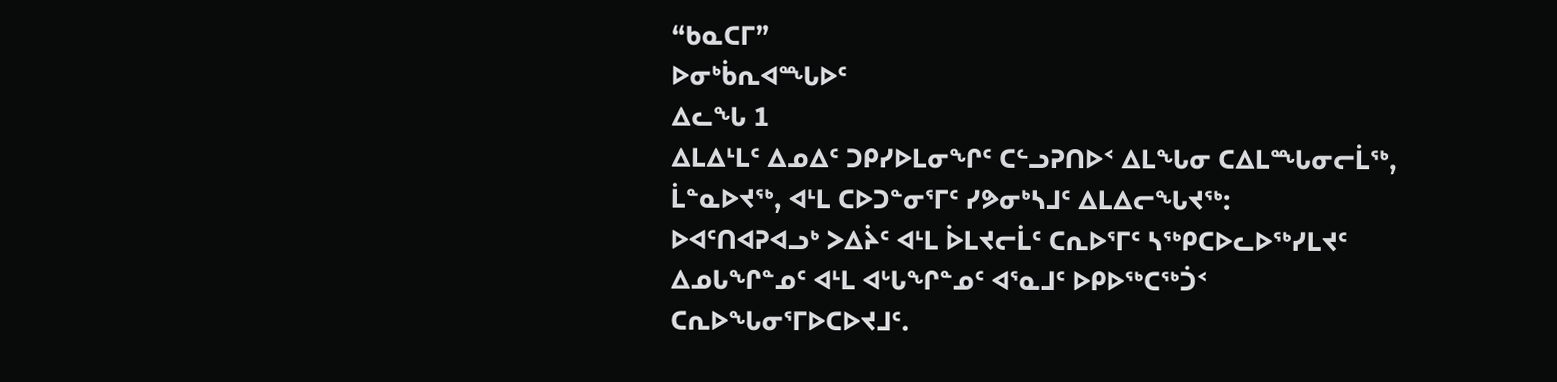“ᑲᓇᑕᒥ”
ᐅᓂᒃᑳᕆᐊᙵᐅᑦ
ᐃᓚᖓ 1
ᐃᒪᐃᒻᒪᑦ ᐃᓄᐃᑦ ᑐᑭᓯᐅᒪᓂᖏᑦ ᑕᓪᓗᕈᑎᐅᑉ ᐃᒪᖓᓂ ᑕᐃᒪᙵᓂᓕᒫᖅ, ᒫᓐᓇᐅᔪᖅ, ᐊᒻᒪ ᑕᐅᑐᓐᓂᕐᒥᑦ ᓯᕗᓂᒃᓴᒧᑦ ᐃᒪᐃᓕᖓᔪᖅ:
ᐅᐊᑦᑎᐊᕈᐊᓗᒃ ᐳᐃᔩᑦ ᐊᒻᒪ ᐆᒪᔪᓕᒫᑦ ᑕᕆᐅᕐᒥᑦ ᓴᖅᑭᑕᐅᓚᐅᖅᓯᒪᔪᑦ ᐃᓄᒐᖏᓐᓄᑦ ᐊᒻᒪ ᐊᒡᒐᖏᓐᓄᑦ ᐊᕐᓇᒧᑦ ᐅᑭᐅᖅᑕᖅᑑᑉ ᑕᕆᐅᖓᓂᕐᒥᐅᑕᐅᔪᒧᑦ.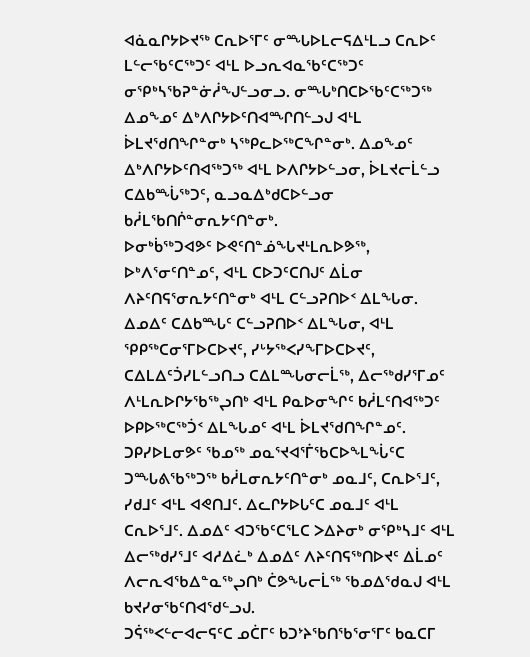ᐊᓈᓇᒋᔭᐅᔪᖅ ᑕᕆᐅᕐᒥᑦ ᓂᙵᐅᒪᓕᕋᐃᒻᒪᓗ ᑕᕆᐅᑦ ᒪᓪᓕᖃᑦᑕᖅᑐᑦ ᐊᒻᒪ ᐅᓗᕆᐊᓇᖃᑦᑕᖅᑐᑦ ᓂᕿᒃᓴᖃᕈᓐᓃᓲᖑᓪᓗᓂᓗ. ᓂᙵᒃᑎᑕᐅᖃᑦᑕᖅᑐᖅ ᐃᓄᖕᓄᑦ ᐃᒃᐱᒋᔭᐅᑦᑎᐊᙱᑎᓪᓗᒍ ᐊᒻᒪ ᐆᒪᔪᖁᑎᖏᓐᓂᒃ ᓴᖅᑭᓚᐅᖅᑕᖏᓐᓂᒃ. ᐃᓄᖕᓄᑦ ᐃᒃᐱᒋᔭᐅᑦᑎᐊᖅᑐᖅ ᐊᒻᒪ ᐅᐱᒋᔭᐅᓪᓗᓂ, ᐆᒪᔪᓕᒫᓪᓗ ᑕᐃᑲᙶᖅᑐᑦ, ᓇᓗᓇᐃᒃᑯᑕᐅᓪᓗᓂ ᑲᓲᒪᖃᑎᒌᓐᓂᕆᔭᑦᑎᓐᓂᒃ.
ᐅᓂᒃᑳᖅᑐᐊᕗᑦ ᐅᕙᑦᑎᓐᓅᖓᔪᒻᒪᕆᐅᕗᖅ, ᐅᒃᐱᕐᓂᑦᑎᓐᓄᑦ, ᐊᒻᒪ ᑕᐅᑐᑦᑕᑎᒍᑦ ᐃᒫᓂ ᐱᔨᑦᑎᕋᕐᓂᕆᔭᑦᑎᓐᓂᒃ ᐊᒻᒪ ᑕᓪᓗᕈᑎᐅᑉ ᐃᒪᖓᓂ. ᐃᓄᐃᑦ ᑕᐃᑲᙵᑦ ᑕᓪᓗᕈᑎᐅᑉ ᐃᒪᖓᓂ, ᐊᒻᒪ ᕿᑭᖅᑕᓂᕐᒥᐅᑕᐅᔪᑦ, ᓯᒡᔭᖅᐸᓯᖕᒥᐅᑕᐅᔪᑦ, ᑕᐃᒪᐃᑦᑑᓯᒪᓪᓗᑎᓗ ᑕᐃᒪᙵᓂᓕᒫᖅ, ᐃᓕᖅᑯᓯᕐᒥᓄᑦ ᐱᒻᒪᕆᐅᒋᔭᖃᖅᖢᑎᒃ ᐊᒻᒪ ᑭᓇᐅᓂᖏᑦ ᑲᓲᒪᑦᑎᐊᖅᑐᑦ ᐅᑭᐅᖅᑕᖅᑑᑉ ᐃᒪᖓᓄᑦ ᐊᒻᒪ ᐆᒪᔪᖁᑎᖏᓐᓄᑦ.
ᑐᑭᓯᐅᒪᓂᕗᑦ ᖃᓄᖅ ᓄᓇᕐᔪᐊᕐᒦᖃᑕᐅᖕᒪᖔᑦᑕ ᑐᙵᕕᖃᖅᑐᖅ ᑲᓲᒪᓂᕆᔭᑦᑎᓐᓂᒃ ᓄᓇᒧᑦ, ᑕᕆᐅᕐᒧᑦ, ᓯᑯᒧᑦ ᐊᒻᒪ ᐊᕙᑎᒧᑦ. ᐃᓚᒋᔭᐅᒐᑦᑕ ᓄᓇᒧᑦ ᐊᒻᒪ ᑕᕆᐅᕐᒧᑦ. ᐃᓄᐃᑦ ᐊᑐᖃᑦᑕᕐᒪᑕ ᐳᐃᔨᓂᒃ ᓂᕿᒃᓴᒧᑦ ᐊᒻᒪ ᐃᓕᖅᑯᓯᕐᒧᑦ ᐊᓱᐃᓛᒃ ᐃᓄᐃᑦ ᐱᔨᑦᑎᕋᖅᑎᐅᔪᑦ ᐃᒫᓄᑦ ᐱᓕᕆᐊᖃᐃᓐᓇᖅᖢᑎᒃ ᑖᕗᖓᓕᒫᖅ ᖃᓄᐃᖁᓇᒍ ᐊᒻᒪ ᑲᔪᓯᓂᖃᑦᑎᐊᖁᓪᓗᒍ.
ᑐᕌᖅᐸᓪᓕᐊᓕᕋᑦᑕ ᓄᑖᒥᑦ ᑲᑐᔾᔨᖃᑎᖃᕐᓂᕐᒥᑦ ᑲᓇᑕᒥ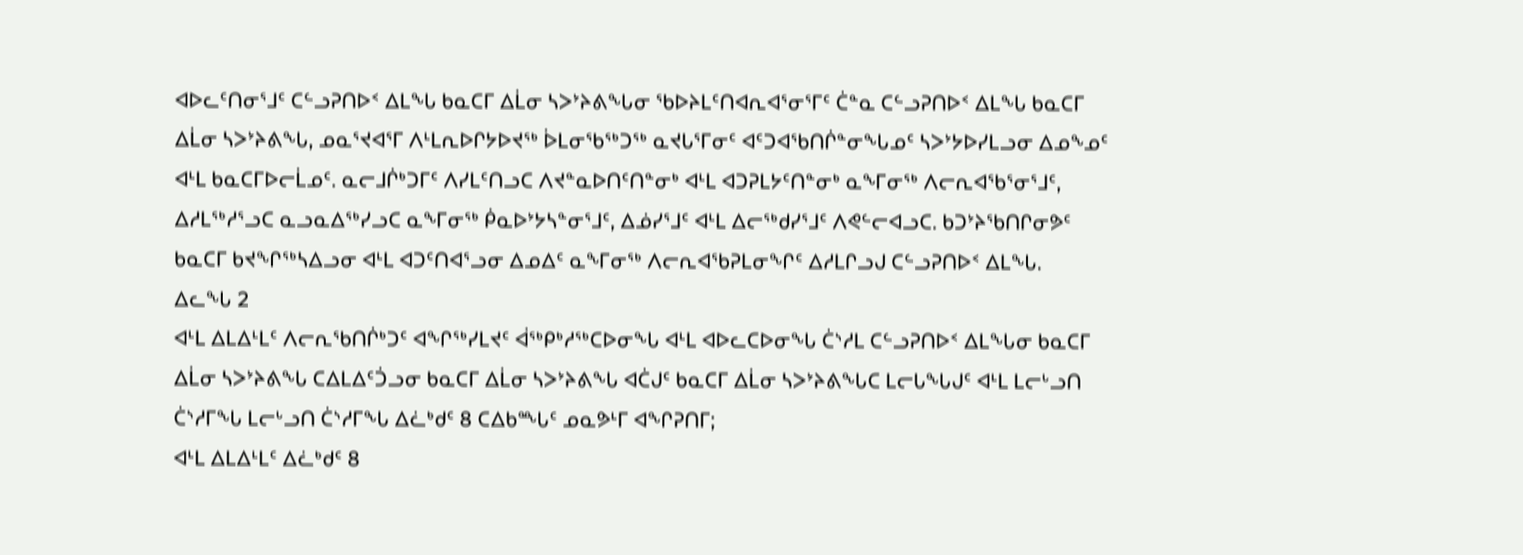ᐊᐅᓚᑦᑎᓂᕐᒧᑦ ᑕᓪᓗᕈᑎᐅᑉ ᐃᒪᖓ ᑲᓇᑕᒥ ᐃᒫᓂ ᓴᐳᔾᔨᕕᖓᓂ ᖃᐅᔨᒪᑦᑎᐊᕆᐊᕐᓂᕐᒥᑦ ᑖᓐᓇ ᑕᓪᓗᕈᑎᐅᑉ ᐃᒪᖓ ᑲᓇᑕᒥ ᐃᒫᓂ ᓴᐳᔾᔨᕕᖓ, ᓄᓇᕐᔪᐊᕐᒥ ᐱᒻᒪᕆᐅᒋᔭᐅᔪᖅ ᐆᒪᓂᖃᖅᑐᖅ ᓇᔪᒐᕐᒥᓂᑦ ᐊᑦᑐᐊᖃᑎᒌᓐᓂᖓᓄᑦ ᓴᐳᔾᔭᐅᓯᒪᓗᓂ ᐃᓄᖕᓄᑦ ᐊᒻᒪ ᑲᓇᑕᒥᐅᓕᒫᓄᑦ. ᓇᓕᒧᒌᒃᑐᒥᑦ ᐱᓯᒪᑦᑎᓗᑕ ᐱᔪᓐᓇᐅᑎᑦᑎᓐᓂᒃ ᐊᒻᒪ ᐊᑐᕈᒪᔭᑦᑎᓐᓂᒃ ᓇᖕᒥᓂᖅ ᐱᓕᕆᐊᖃᕐᓂᕐᒧᑦ, ᐃᓱᒪᖅᓱᕐᓗᑕ ᓇᓗᓇᐃᖅᓯᓗᑕ ᓇᖕᒥᓂᖅ ᑮᓇᐅᔾᔭᓴᓐᓂᕐᒧᑦ, ᐃᓅᓯᕐᒧᑦ ᐊᒻᒪ ᐃᓕᖅᑯᓯᕐᒧᑦ ᐱᕙᓪᓕᐊᓗᑕ. ᑲᑐᔾᔨᖃᑎᒋᓂᕗᑦ ᑲᓇᑕᒥ ᑲᔪᖏᖅᓴᐃᓗᓂ ᐊᒻᒪ ᐊᑐᑦᑎᐊᕐᓗᓂ ᐃᓄᐃᑦ ᓇᖕᒥᓂᖅ ᐱᓕᕆᐊᖃᕈᒪᓂᖏᑦ ᐃᓱᒪᒋᓗᒍ ᑕᓪᓗᕈᑎᐅᑉ ᐃᒪᖓ.
ᐃᓚᖓ 2
ᐊᒻᒪ ᐃᒪᐃᒻᒪᑦ ᐱᓕᕆᖃᑎᒌᒃᑐᑦ ᐊᖏᖅᓯᒪᔪᑦ ᐋᖅᑭᒃᓱᖅᑕᐅᓂᖓ ᐊᒻᒪ ᐊᐅᓚᑕᐅᓂᖓ ᑖᔅᓱᒪ ᑕᓪᓗᕈᑎᐅᑉ ᐃᒪᖓᓂ ᑲᓇᑕᒥ ᐃᒫᓂ ᓴᐳᔾᔨᕕᖓ ᑕᐃᒪᐃᑦᑑᓗᓂ ᑲᓇᑕᒥ ᐃᒫᓂ ᓴᐳᔾᔨᕕᖓ ᐊᑖᒍᑦ ᑲᓇᑕᒥ ᐃᒫᓂ ᓴᐳᔾᔨᕕᖓᑕ ᒪᓕᒐᖓᒍᑦ ᐊᒻᒪ ᒪᓕᒡᓗᑎ ᑖᔅᓱᒥᖓ ᒪᓕᒡᓗᑎ ᑖᔅᓱᒥᖓ ᐃᓛᒃᑯᑦ 8 ᑕᐃᑲᙵᑦ ᓄᓇᕗᒻᒥ ᐊᖏᕈᑎᒥ;
ᐊᒻᒪ ᐃᒪᐃᒻᒪᑦ ᐃᓛᒃᑯᑦ 8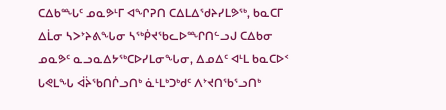ᑕᐃᑲᙵᑦ ᓄᓇᕗᒻᒥ ᐊᖏᕈᑎ ᑕᐃᒪᐃᖁᔨᓯᒪᕗᖅ, ᑲᓇᑕᒥ ᐃᒫᓂ ᓴᐳᔾᔨᕕᖓᓂ ᓴᖅᑮᔪᖃᓚᐅᙱᑎᓪᓗᒍ ᑕᐃᑲᓂ ᓄᓇᕗᑦ ᓇᓗᓇᐃᔭᖅᑕᐅᓯᒪᓂᖓᓂ, ᐃᓄᐃᑦ ᐊᒻᒪ ᑲᓇᑕᐅᑉ ᒐᕙᒪᖓ ᐋᔩᖃᑎᒌᓗᑎᒃ ᓈᒻᒪᒃᑐᒃᑯᑦ ᐱᔾᔪᑎᖃᕐᓗᑎᒃ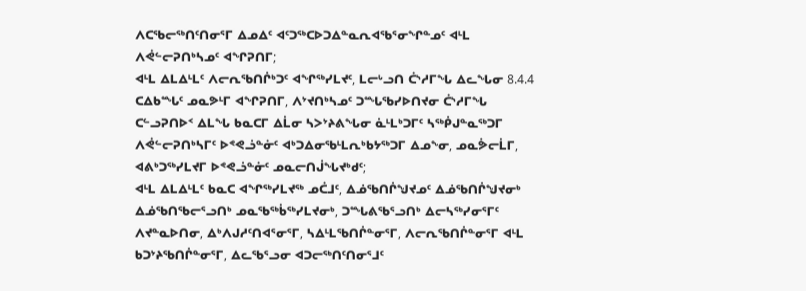ᐱᑕᖃᓕᖅᑎᑦᑎᓂᕐᒥ ᐃᓄᐃᑦ ᐊᑦᑐᖅᑕᐅᑐᐃᓐᓇᕆᐊᖃᕐᓂᖏᓐᓄᑦ ᐊᒻᒪ ᐱᕚᓪᓕᕈᑎᒃᓴᓄᑦ ᐊᖏᕈᑎᒥ;
ᐊᒻᒪ ᐃᒪᐃᒻᒪᑦ ᐱᓕᕆᖃᑎᒌᒃᑐᑦ ᐊᖏᖅᓯᒪᔪᑦ, ᒪᓕᒡᓗᑎ ᑖᔅᓱᒥᖓ ᐃᓚᖓᓂ 8.4.4 ᑕᐃᑲᙵᑦ ᓄᓇᕗᒻᒥ ᐊᖏᕈᑎᒥ, ᐱᔾᔪᑎᒃᓴᓄᑦ ᑐᙵᖃᓯᐅᑎᔪᓂ ᑖᔅᓱᒥᖓ ᑕᓪᓗᕈᑎᐅᑉ ᐃᒪᖓ ᑲᓇᑕᒥ ᐃᒫᓂ ᓴᐳᔾᔨᕕᖓᓂ ᓈᒻᒪᒃᑐᒥᑦ ᓴᖅᑮᒍᓐᓇᖅᑐᒥ ᐱᕚᓪᓕᕈᑎᒃᓴᒥᑦ ᐅᕝᕙᓘᓐᓃᑦ ᐊᒃᑐᐃᓂᖃᒻᒪᕆᒃᑲᔭᖅᑐᒥ ᐃᓄᖕᓂ, ᓄᓇᕘᓕᒫᒥ, ᐊᕕᒃᑐᖅᓯᒪᔪᒥ ᐅᕝᕙᓘᓐᓃᑦ ᓄᓇᓕᑎᒎᖓᔪᒃᑯᑦ;
ᐊᒻᒪ ᐃᒪᐃᒻᒪᑦ ᑲᓇᑕ ᐊᖏᖅᓯᒪᔪᖅ ᓄᑖᒧᑦ, ᐃᓅᖃᑎᒌᖑᔪᓄᑦ ᐃᓅᖃᑎᒌᖑᔪᓂᒃ ᐃᓅᖃᑎᖃᓕᕐᓗᑎᒃ ᓄᓇᖃᖅᑳᖅᓯᒪᔪᓂᒃ, ᑐᙵᕕᖃᕐᓗᑎᒃ ᐃᓕᓴᖅᓯᓂᕐᒥᑦ ᐱᔪᓐᓇᐅᑎᓂ, ᐃᒃᐱᒍᓱᑦᑎᐊᕐᓂᕐᒥ, ᓴᐃᒻᒪᖃᑎᒌᓐᓂᕐᒥ, ᐱᓕᕆᖃᑎᒌᓐᓂᕐᒥ ᐊᒻᒪ ᑲᑐᔾᔨᖃᑎᒌᓐᓂᕐᒥ, ᐃᓚᖃᕐᓗᓂ ᐊᑐᓕᖅᑎᑦᑎᓂᕐᒧᑦ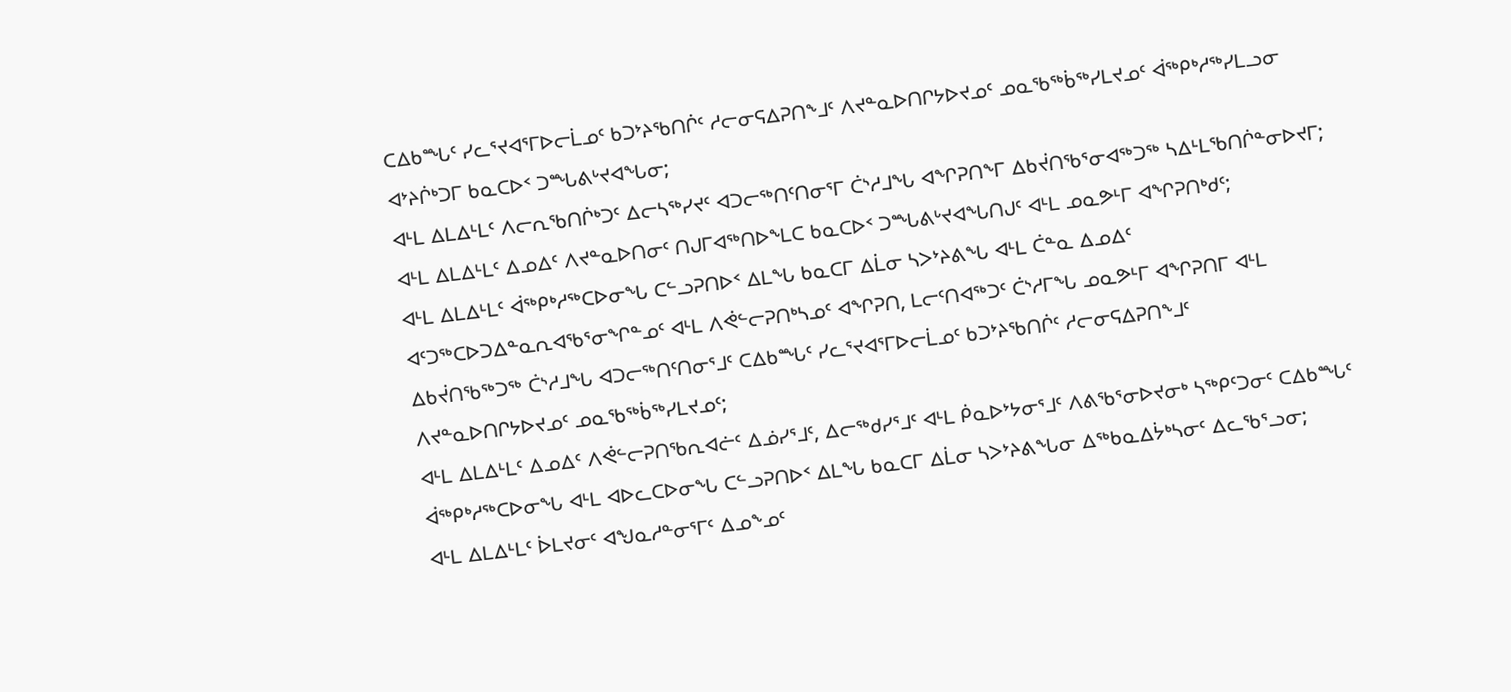ᑕᐃᑲᙵᑦ ᓯᓚᕐᔪᐊᕐᒥᐅᓕᒫᓄᑦ ᑲᑐᔾᔨᖃᑎᒌᑦ ᓱᓕᓂᕋᐃᕈᑎᖕᒧᑦ ᐱᔪᓐᓇᐅᑎᒋᔭᐅᔪᓄᑦ ᓄᓇᖃᖅᑳᖅᓯᒪᔪᓄᑦ ᐋᖅᑭᒃᓱᖅᓯᒪᓗᓂ ᐊᔾᔨᒌᒃᑐᒥ ᑲᓇᑕᐅᑉ ᑐᙵᕕᒡᔪᐊᖓᓂ;
ᐊᒻᒪ ᐃᒪᐃᒻᒪᑦ ᐱᓕᕆᖃᑎᒌᒃᑐᑦ ᐃᓕᓴᖅᓯᔪᑦ ᐊᑐᓕᖅᑎᑦᑎᓂᕐᒥ ᑖᔅᓱᒧᖓ ᐊᖏᕈᑎᖕᒥ ᐃᑲᔫᑎᖃᕐᓂᐊᖅᑐᖅ ᓴᐃᒻᒪᖃᑎᒌᓐᓂᐅᔪᒥ;
ᐊᒻᒪ ᐃᒪᐃᒻᒪᑦ ᐃᓄᐃᑦ ᐱᔪᓐᓇᐅᑎᓂᑦ ᑎᒍᒥᐊᖅᑎᐅᖕᒪᑕ ᑲᓇᑕᐅᑉ ᑐᙵᕕᒡᔪᐊᖓᑎᒍᑦ ᐊᒻᒪ ᓄᓇᕗᒻᒥ ᐊᖏᕈᑎᒃᑯᑦ;
ᐊᒻᒪ ᐃᒪᐃᒻᒪᑦ ᐋᖅᑭᒃᓱᖅᑕᐅᓂᖓ ᑕᓪᓗᕈᑎᐅᑉ ᐃᒪᖓ ᑲᓇᑕᒥ ᐃᒫᓂ ᓴᐳᔾᔨᕕᖓ ᐊᒻᒪ ᑖᓐᓇ ᐃᓄᐃᑦ ᐊᑦᑐᖅᑕᐅᑐᐃᓐᓇᕆᐊᖃᕐᓂᖏᓐᓄᑦ ᐊᒻᒪ ᐱᕚᓪᓕᕈᑎᒃᓴᓄᑦ ᐊᖏᕈᑎ, ᒪᓕᑦᑎᐊᖅᑐᑦ ᑖᔅᓱᒥᖓ ᓄᓇᕗᒻᒥ ᐊᖏᕈᑎᒥ ᐊᒻᒪ ᐃᑲᔫᑎᖃᖅᑐᖅ ᑖᔅᓱᒧᖓ ᐊᑐᓕᖅᑎᑦᑎᓂᕐᒧᑦ ᑕᐃᑲᙵᑦ ᓯᓚᕐᔪᐊᕐᒥᐅᓕᒫᓄᑦ ᑲᑐᔾᔨᖃᑎᒌᑦ ᓱᓕᓂᕋᐃᕈᑎᖕᒧᑦ ᐱᔪᓐᓇᐅᑎᒋᔭᐅᔪᓄᑦ ᓄᓇᖃᖅᑳᖅᓯᒪᔪᓄᑦ;
ᐊᒻᒪ ᐃᒪᐃᒻᒪᑦ ᐃᓄᐃᑦ ᐱᕚᓪᓕᕈᑎᖃᕆᐊᓖᑦ ᐃᓅᓯᕐᒧᑦ, ᐃᓕᖅᑯᓯᕐᒧᑦ ᐊᒻᒪ ᑮᓇᐅᔾᔭᓂᕐᒧᑦ ᐱᕕᖃᕐᓂᐅᔪᓂᒃ ᓴᖅᑭᑦᑐᓂᑦ ᑕᐃᑲᙵᑦ ᐋᖅᑭᒃᓱᖅᑕᐅᓂᖓ ᐊᒻᒪ ᐊᐅᓚᑕᐅᓂᖓ ᑕᓪᓗᕈᑎᐅᑉ ᐃᒪᖓ ᑲᓇᑕᒥ ᐃᒫᓂ ᓴᐳᔾᔨᕕᖓᓂ ᐃᖅᑲᓇᐃᔮᒃᓴᓂᑦ ᐃᓚᖃᕐᓗᓂ;
ᐊᒻᒪ ᐃᒪᐃᒻᒪᑦ ᐆᒪᔪᓂᑦ ᐊᖑᓇᓱᓐᓂᕐᒥᑦ ᐃᓄᖕᓄᑦ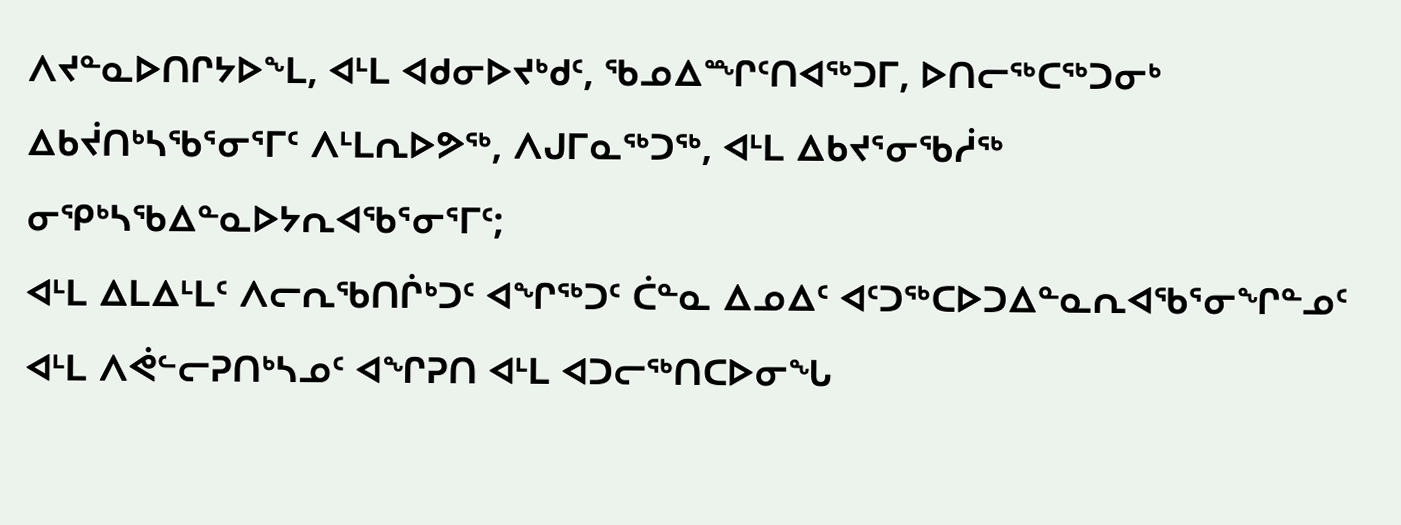ᐱᔪᓐᓇᐅᑎᒋᔭᐅᖕᒪ, ᐊᒻᒪ ᐊᑯᓂᐅᔪᒃᑯᑦ, ᖃᓄᐃᙱᑦᑎᐊᖅᑐᒥ, ᐅᑎᓕᖅᑕᖅᑐᓂᒃ ᐃᑲᔫᑎᒃᓴᖃᕐᓂᕐᒥᑦ ᐱᒻᒪᕆᐅᕗᖅ, ᐱᒍᒥᓇᖅᑐᖅ, ᐊᒻᒪ ᐃᑲᔪᕐᓂᖃᓲᖅ ᓂᕿᒃᓴᖃᐃᓐᓇᐅᔭᕆᐊᖃᕐᓂᕐᒥᑦ;
ᐊᒻᒪ ᐃᒪᐃᒻᒪᑦ ᐱᓕᕆᖃᑎᒌᒃᑐᑦ ᐊᖏᖅᑐᑦ ᑖᓐᓇ ᐃᓄᐃᑦ ᐊᑦᑐᖅᑕᐅᑐᐃᓐᓇᕆᐊᖃᕐᓂᖏᓐᓄᑦ ᐊᒻᒪ ᐱᕚᓪᓕᕈᑎᒃᓴᓄᑦ ᐊᖏᕈᑎ ᐊᒻᒪ ᐊᑐᓕᖅᑎᑕᐅᓂᖓ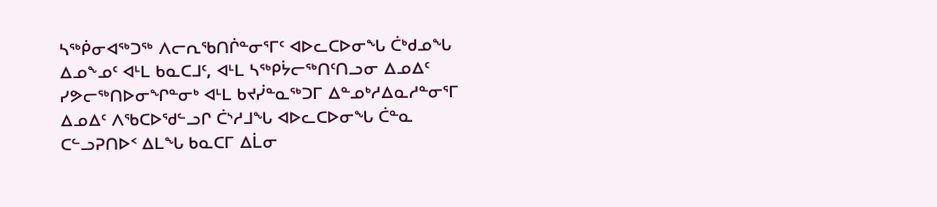ᓴᖅᑮᓂᐊᖅᑐᖅ ᐱᓕᕆᖃᑎᒌᓐᓂᕐᒥᑦ ᐊᐅᓚᑕᐅᓂᖓ ᑖᒃᑯᓄᖓ ᐃᓄᖕᓄᑦ ᐊᒻᒪ ᑲᓇᑕᒧᑦ, ᐊᒻᒪ ᓴᖅᑭᔮᓕᖅᑎᑦᑎᓗᓂ ᐃᓄᐃᑦ ᓯᕗᓕᖅᑎᐅᓂᖏᓐᓂᒃ ᐊᒻᒪ ᑲᔪᓰᓐᓇᖅᑐᒥ ᐃᓐᓄᒃᓱᐃᓇᓱᓐᓂᕐᒥ ᐃᓄᐃᑦ ᐱᖃᑕᐅᖁᓪᓗᒋ ᑖᔅᓱᒧᖓ ᐊᐅᓚᑕᐅᓂᖓ ᑖᓐᓇ ᑕᓪᓗᕈᑎᐅᑉ ᐃᒪᖓ ᑲᓇᑕᒥ ᐃᒫᓂ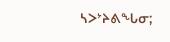ᓴᐳᔾᔨᕕᖓᓂ;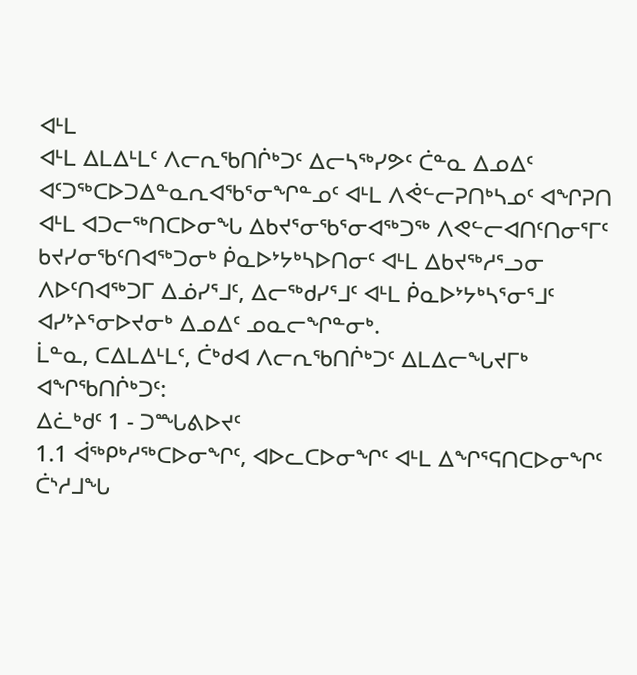ᐊᒻᒪ
ᐊᒻᒪ ᐃᒪᐃᒻᒪᑦ ᐱᓕᕆᖃᑎᒌᒃᑐᑦ ᐃᓕᓴᖅᓯᕗᑦ ᑖᓐᓇ ᐃᓄᐃᑦ ᐊᑦᑐᖅᑕᐅᑐᐃᓐᓇᕆᐊᖃᕐᓂᖏᓐᓄᑦ ᐊᒻᒪ ᐱᕚᓪᓕᕈᑎᒃᓴᓄᑦ ᐊᖏᕈᑎ ᐊᒻᒪ ᐊᑐᓕᖅᑎᑕᐅᓂᖓ ᐃᑲᔪᕐᓂᖃᕐᓂᐊᖅᑐᖅ ᐱᕙᓪᓕᐊᑎᑦᑎᓂᕐᒥᑦ ᑲᔪᓯᓂᖃᑦᑎᐊᖅᑐᓂᒃ ᑮᓇᐅᔾᔭᒃᓴᐅᑎᓂᑦ ᐊᒻᒪ ᐃᑲᔪᖅᓱᕐᓗᓂ ᐱᐅᑦᑎᐊᖅᑐᒥ ᐃᓅᓯᕐᒧᑦ, ᐃᓕᖅᑯᓯᕐᒧᑦ ᐊᒻᒪ ᑮᓇᐅᔾᔭᒃᓴᕐᓂᕐᒧᑦ ᐊᓯᔾᔨᕐᓂᐅᔪᓂᒃ ᐃᓄᐃᑦ ᓄᓇᓕᖏᓐᓂᒃ.
ᒫᓐᓇ, ᑕᐃᒪᐃᒻᒪᑦ, ᑖᒃᑯᐊ ᐱᓕᕆᖃᑎᒌᒃᑐᑦ ᐃᒪᐃᓕᖓᔪᒥᒃ ᐊᖏᖃᑎᒌᒃᑐᑦ:
ᐃᓛᒃᑯᑦ 1 - ᑐᙵᕕᐅᔪᑦ
1.1 ᐋᖅᑭᒃᓱᖅᑕᐅᓂᖏᑦ, ᐊᐅᓚᑕᐅᓂᖏᑦ ᐊᒻᒪ ᐃᖏᕐᕋᑎᑕᐅᓂᖏᑦ ᑖᔅᓱᒧᖓ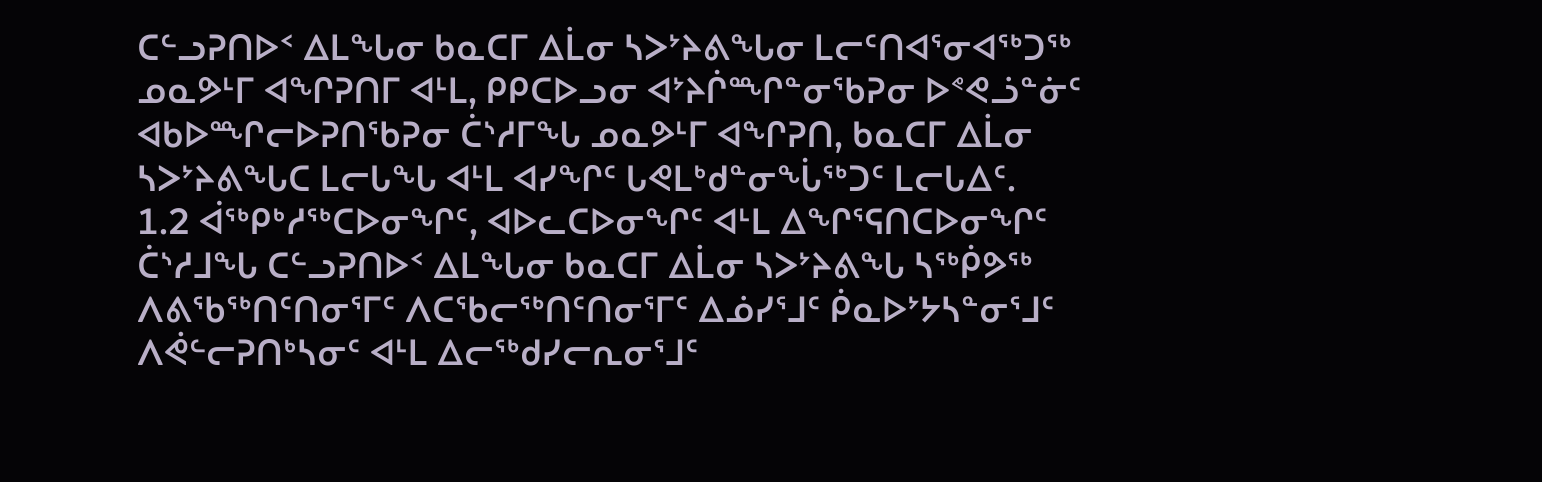ᑕᓪᓗᕈᑎᐅᑉ ᐃᒪᖓᓂ ᑲᓇᑕᒥ ᐃᒫᓂ ᓴᐳᔾᔨᕕᖓᓂ ᒪᓕᑦᑎᐊᕐᓂᐊᖅᑐᖅ ᓄᓇᕗᒻᒥ ᐊᖏᕈᑎᒥ ᐊᒻᒪ, ᑭᑭᑕᐅᓗᓂ ᐊᔾᔨᒌᙱᓐᓂᖃᕈᓂ ᐅᕝᕙᓘᓐᓃᑦ ᐊᑲᐅᙱᓕᐅᕈᑎᖃᕈᓂ ᑖᔅᓱᒥᖓ ᓄᓇᕗᒻᒥ ᐊᖏᕈᑎ, ᑲᓇᑕᒥ ᐃᒫᓂ ᓴᐳᔾᔨᕕᖓᑕ ᒪᓕᒐᖓ ᐊᒻᒪ ᐊᓯᖏᑦ ᒐᕙᒪᒃᑯᓐᓂᖔᖅᑐᑦ ᒪᓕᒐᐃᑦ.
1.2 ᐋᖅᑭᒃᓱᖅᑕᐅᓂᖏᑦ, ᐊᐅᓚᑕᐅᓂᖏᑦ ᐊᒻᒪ ᐃᖏᕐᕋᑎᑕᐅᓂᖏᑦ ᑖᔅᓱᒧᖓ ᑕᓪᓗᕈᑎᐅᑉ ᐃᒪᖓᓂ ᑲᓇᑕᒥ ᐃᒫᓂ ᓴᐳᔾᔨᕕᖓ ᓴᖅᑮᕗᖅ ᐱᕕᖃᖅᑎᑦᑎᓂᕐᒥᑦ ᐱᑕᖃᓕᖅᑎᑦᑎᓂᕐᒥᑦ ᐃᓅᓯᕐᒧᑦ ᑮᓇᐅᔾᔭᓴᓐᓂᕐᒧᑦ ᐱᕚᓪᓕᕈᑎᒃᓴᓂᑦ ᐊᒻᒪ ᐃᓕᖅᑯᓯᓕᕆᓂᕐᒧᑦ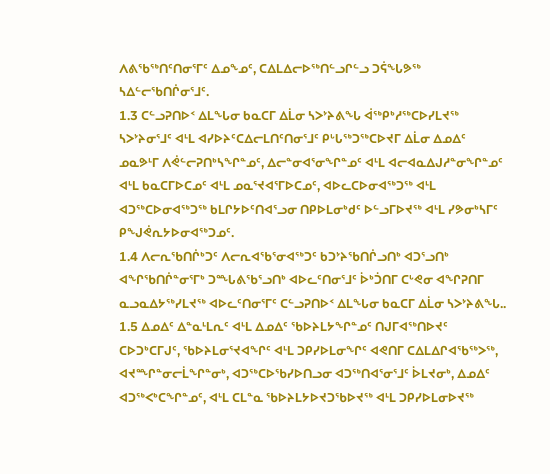ᐱᕕᖃᖅᑎᑦᑎᓂᕐᒥᑦ ᐃᓄᖕᓄᑦ, ᑕᐃᒪᐃᓕᐅᖅᑎᓪᓗᒋᓪᓗ ᑐᕌᖓᕗᖅ ᓴᐃᓪᓕᖃᑎᒌᓂᕐᒧᑦ.
1.3 ᑕᓪᓗᕈᑎᐅᑉ ᐃᒪᖓᓂ ᑲᓇᑕᒥ ᐃᒫᓂ ᓴᐳᔾᔨᕕᖓ ᐋᖅᑭᒃᓱᖅᑕᐅᓯᒪᔪᖅ ᓴᐳᔾᔨᓂᕐᒧᑦ ᐊᒻᒪ ᐊᓯᐅᔨᑦᑕᐃᓕᒪᑎᑦᑎᓂᕐᒧᑦ ᑭᒡᒐᖅᑐᖅᑕᐅᔪᒥ ᐃᒫᓂ ᐃᓄᐃᑦ ᓄᓇᕗᒻᒥ ᐱᕚᓪᓕᕈᑎᒃᓴᖏᓐᓄᑦ, ᐃᓕᓐᓂᐊᕐᓂᖏᓐᓄᑦ ᐊᒻᒪ ᐊᓕᐊᓇᐃᒍᓱᓐᓂᖏᓐᓄᑦ ᐊᒻᒪ ᑲᓇᑕᒥᐅᑕᓄᑦ ᐊᒻᒪ ᓄᓇᕐᔪᐊᕐᒥᐅᑕᓄᑦ, ᐊᐅᓚᑕᐅᓂᐊᖅᑐᖅ ᐊᒻᒪ ᐊᑐᖅᑕᐅᓂᐊᖅᑐᖅ ᑲᒪᒋᔭᐅᑦᑎᐊᕐᓗᓂ ᑎᑭᐅᒪᓂᒃᑯᑦ ᐅᓪᓗᒥᐅᔪᖅ ᐊᒻᒪ ᓯᕗᓂᒃᓴᒥᑦ ᑭᖑᕚᕆᔭᐅᓂᐊᖅᑐᓄᑦ.
1.4 ᐱᓕᕆᖃᑎᒌᒃᑐᑦ ᐱᓕᕆᐊᖃᕐᓂᐊᖅᑐᑦ ᑲᑐᔾᔨᖃᑎᒌᓗᑎᒃ ᐊᑐᕐᓗᑎᒃ ᐊᖏᖃᑎᒌᓐᓂᕐᒥᒃ ᑐᙵᕕᖃᕐᓗᑎᒃ ᐊᐅᓚᑦᑎᓂᕐᒧᑦ ᐆᒃᑑᑎᒥ ᑕᒡᕙᓂ ᐊᖏᕈᑎᒥ ᓇᓗᓇᐃᔭᖅᓯᒪᔪᖅ ᐊᐅᓚᑦᑎᓂᕐᒥᑦ ᑕᓪᓗᕈᑎᐅᑉ ᐃᒪᖓᓂ ᑲᓇᑕᒥ ᐃᒫᓂ ᓴᐳᔾᔨᕕᖓ..
1.5 ᐃᓄᐃᑦ ᐃᓐᓇᒻᒪᕆᑦ ᐊᒻᒪ ᐃᓄᐃᑦ ᖃᐅᔨᒪᔭᖏᓐᓄᑦ ᑎᒍᒥᐊᖅᑎᐅᔪᑦ ᑕᐅᑐᒃᑕᒥᒍᑦ, ᖃᐅᔨᒪᓂᕐᔪᐊᖏᑦ ᐊᒻᒪ ᑐᑭᓯᐅᒪᓂᖏᑦ ᐊᕙᑎᒥ ᑕᐃᒪᐃᒋᐊᖃᖅᐳᖅ, ᐊᔪᙱᓐᓂᓕᒫᖏᓐᓂᒃ, ᐊᑐᖅᑕᐅᖃᓯᐅᑎᓗᓂ ᐊᑐᖅᑎᐊᕐᓂᕐᒧᑦ ᐆᒪᔪᓂᒃ, ᐃᓄᐃᑦ ᐊᑐᖅᐸᒃᑕᖏᓐᓄᑦ, ᐊᒻᒪ ᑕᒪᓐᓇ ᖃᐅᔨᒪᔭᐅᔪᑐᖃᐅᔪᖅ ᐊᒻᒪ ᑐᑭᓯᐅᒪᓂᐅᔪᖅ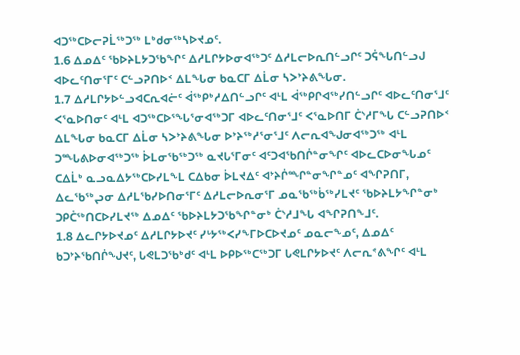ᐊᑐᖅᑕᐅᓕᕈᒫᖅᑐᖅ ᒪᒃᑯᓂᖅᓴᐅᔪᓄᑦ.
1.6 ᐃᓄᐃᑦ ᖃᐅᔨᒪᔭᑐᖃᖏᑦ ᐃᓱᒪᒋᔭᐅᓂᐊᖅᑐᑦ ᐃᓱᒪᓕᐅᕆᑎᓪᓗᒋᑦ ᑐᕌᖓᑎᓪᓗᒍ ᐊᐅᓚᑦᑎᓂᕐᒥᑦ ᑕᓪᓗᕈᑎᐅᑉ ᐃᒪᖓᓂ ᑲᓇᑕᒥ ᐃᒫᓂ ᓴᐳᔾᔨᕕᖓᓂ.
1.7 ᐃᓱᒪᒋᔭᐅᓪᓗᐊᑕᕆᐊᓖᑦ ᐋᖅᑭᒃᓱᐃᑎᓪᓗᒋᑦ ᐊᒻᒪ ᐋᖅᑭᒋᐊᖅᓯᑎᓪᓗᒋᑦ ᐊᐅᓚᑦᑎᓂᕐᒧᑦ ᐸᕐᓇᐅᑎᓂᑦ ᐊᒻᒪ ᐊᑐᖅᑕᐅᕐᖓᕐᓂᐊᖅᑐᒥ ᐊᐅᓚᑦᑎᓂᕐᒧᑦ ᐸᕐᓇᐅᑎᒥ ᑖᔅᓱᒥᖓ ᑕᓪᓗᕈᑎᐅᑉ ᐃᒪᖓᓂ ᑲᓇᑕᒥ ᐃᒫᓂ ᓴᐳᔾᔨᕕᖓᓂ ᐅᔾᔨᖅᓱᕐᓂᕐᒧᑦ ᐱᓕᕆᐊᖑᓂᐊᖅᑐᖅ ᐊᒻᒪ ᑐᙵᕕᐅᓂᐊᖅᑐᖅ ᐆᒪᓂᖃᖅᑐᖅ ᓇᔪᒐᕐᒥᓂᑦ ᐊᑦᑐᐊᖃᑎᒌᓐᓂᖏᑦ ᐊᐅᓚᑕᐅᓂᖓᓄᑦ ᑕᐃᒫᒃ ᓇᓗᓇᐃᔭᖅᑕᐅᓯᒪᖕᒪ ᑕᐃᑲᓂ ᐆᒪᔪᐃᑦ ᐊᔾᔨᒌᙱᓐᓂᖏᓐᓄᑦ ᐊᖏᕈᑎᒥ, ᐃᓚᖃᖅᖢᓂ ᐃᓱᒪᖃᓯᐅᑎᓂᕐᒥᑦ ᐃᓱᒪᓕᐅᕆᓂᕐᒥ ᓄᓇᖃᖅᑳᖅᓯᒪᔪᑦ ᖃᐅᔨᒪᔭᖏᓐᓂᒃ ᑐᑭᑖᖅᑎᑕᐅᓯᒪᔪᖅ ᐃᓄᐃᑦ ᖃᐅᔨᒪᔭᑐᖃᖏᓐᓂᒃ ᑖᔅᓱᒧᖓ ᐊᖏᕈᑎᖕᒧᑦ.
1.8 ᐃᓚᒋᔭᐅᔪᓄᑦ ᐃᓱᒪᒋᔭᐅᔪᑦ ᓯᒡᔭᖅᐸᓯᖕᒥᐅᑕᐅᔪᓄᑦ ᓄᓇᓕᖕᓄᑦ, ᐃᓄᐃᑦ ᑲᑐᔾᔨᖃᑎᒌᖑᔪᑦ, ᒐᕙᒪᑐᖃᒃᑯᑦ ᐊᒻᒪ ᐅᑭᐅᖅᑕᖅᑐᒥ ᒐᕙᒪᒋᔭᐅᔪᑦ ᐱᓕᕆᕝᕕᖏᑦ ᐊᒻᒪ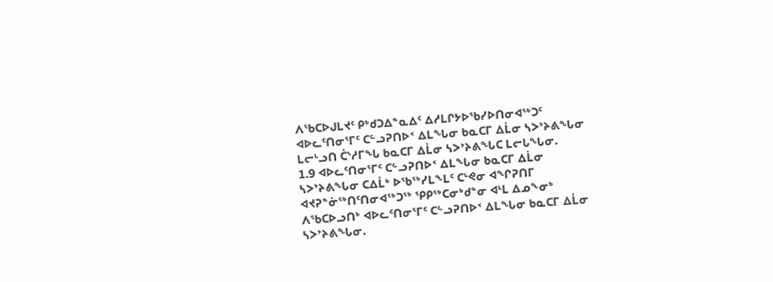ᐱᖃᑕᐅᒍᒪᔪᑦ ᑭᒃᑯᑐᐃᓐᓇᐃᑦ ᐃᓱᒪᒋᔭᐅᖃᓯᐅᑎᓂᐊᖅᑐᑦ ᐊᐅᓚᑦᑎᓂᕐᒥᑦ ᑕᓪᓗᕈᑎᐅᑉ ᐃᒪᖓᓂ ᑲᓇᑕᒥ ᐃᒫᓂ ᓴᐳᔾᔨᕕᖓᓂ ᒪᓕᒡᓗᑎ ᑖᔅᓱᒥᖓ ᑲᓇᑕᒥ ᐃᒫᓂ ᓴᐳᔾᔨᕕᖓᑕ ᒪᓕᒐᖓᓂ.
1.9 ᐊᐅᓚᑦᑎᓂᕐᒥᑦ ᑕᓪᓗᕈᑎᐅᑉ ᐃᒪᖓᓂ ᑲᓇᑕᒥ ᐃᒫᓂ ᓴᐳᔾᔨᕕᖓᓂ ᑕᐃᒫᒃ ᐅᖃᖅᓯᒪᖕᒪᑦ ᑕᒡᕙᓂ ᐊᖏᕈᑎᒥ ᐊᔪᕈᓐᓃᖅᑎᑦᑎᓂᐊᖅᑐᖅ ᕿᑭᖅᑕᓂᒃᑯᓐᓂ ᐊᒻᒪ ᐃᓄᖕᓂᒃ ᐱᖃᑕᐅᓗᑎᒃ ᐊᐅᓚᑦᑎᓂᕐᒥᑦ ᑕᓪᓗᕈᑎᐅᑉ ᐃᒪᖓᓂ ᑲᓇᑕᒥ ᐃᒫᓂ ᓴᐳᔾᔨᕕᖓᓂ.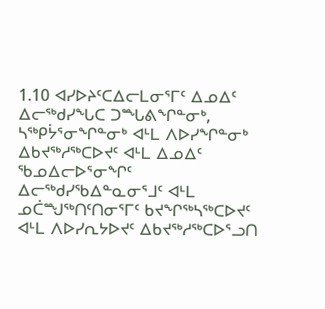1.10 ᐊᓯᐅᔨᑦᑕᐃᓕᒪᓂᕐᒥᑦ ᐃᓄᐃᑦ ᐃᓕᖅᑯᓯᖓᑕ ᑐᙵᕕᖏᓐᓂᒃ, ᓴᖅᑭᔮᕐᓂᖏᓐᓂᒃ ᐊᒻᒪ ᐱᐅᓯᖏᓐᓂᒃ ᐃᑲᔪᖅᓱᖅᑕᐅᔪᑦ ᐊᒻᒪ ᐃᓄᐃᑦ ᖃᓄᐃᓕᐅᕐᓂᖏᑦ ᐃᓕᖅᑯᓯᖃᐃᓐᓇᓂᕐᒧᑦ ᐊᒻᒪ ᓄᑖᙳᖅᑎᑦᑎᓂᕐᒥᑦ ᑲᔪᖏᖅᓴᖅᑕᐅᔪᑦ ᐊᒻᒪ ᐱᐅᓯᕆᔭᐅᔪᑦ ᐃᑲᔪᖅᓱᖅᑕᐅᕐᓗᑎ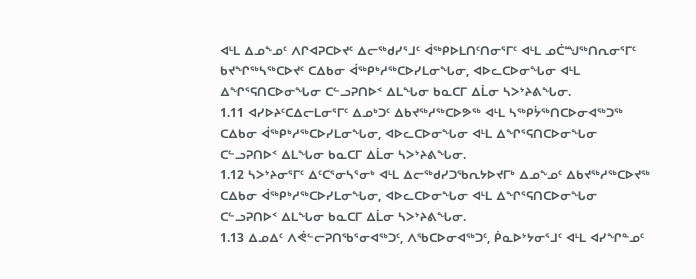ᐊᒻᒪ ᐃᓄᖕᓄᑦ ᐱᒋᐊᕈᑕᐅᔪᑦ ᐃᓕᖅᑯᓯᕐᒧᑦ ᐋᖅᑭᐅᒪᑎᑦᑎᓂᕐᒥᑦ ᐊᒻᒪ ᓄᑖᙳᖅᑎᕆᓂᕐᒥᑦ ᑲᔪᖏᖅᓴᖅᑕᐅᔪᑦ ᑕᐃᑲᓂ ᐋᖅᑭᒃᓱᖅᑕᐅᓯᒪᓂᖓᓂ, ᐊᐅᓚᑕᐅᓂᖓᓂ ᐊᒻᒪ ᐃᖏᕐᕋᑎᑕᐅᓂᖓᓂ ᑕᓪᓗᕈᑎᐅᑉ ᐃᒪᖓᓂ ᑲᓇᑕᒥ ᐃᒫᓂ ᓴᐳᔾᔨᕕᖓᓂ.
1.11 ᐊᓯᐅᔨᑦᑕᐃᓕᒪᓂᕐᒥᑦ ᐃᓄᒃᑐᑦ ᐃᑲᔪᖅᓱᖅᑕᐅᕗᖅ ᐊᒻᒪ ᓴᖅᑭᔮᖅᑎᑕᐅᓂᐊᖅᑐᖅ ᑕᐃᑲᓂ ᐋᖅᑭᒃᓱᖅᑕᐅᓯᒪᓂᖓᓂ, ᐊᐅᓚᑕᐅᓂᖓᓂ ᐊᒻᒪ ᐃᖏᕐᕋᑎᑕᐅᓂᖓᓂ ᑕᓪᓗᕈᑎᐅᑉ ᐃᒪᖓᓂ ᑲᓇᑕᒥ ᐃᒫᓂ ᓴᐳᔾᔨᕕᖓᓂ.
1.12 ᓴᐳᔾᔨᓂᕐᒥᑦ ᐃᑦᑕᕐᓂᓴᕐᓂᒃ ᐊᒻᒪ ᐃᓕᖅᑯᓯᑐᖃᕆᔭᐅᔪᒥᒃ ᐃᓄᖕᓄᑦ ᐃᑲᔪᖅᓱᖅᑕᐅᔪᖅ ᑕᐃᑲᓂ ᐋᖅᑭᒃᓱᖅᑕᐅᓯᒪᓂᖓᓂ, ᐊᐅᓚᑕᐅᓂᖓᓂ ᐊᒻᒪ ᐃᖏᕐᕋᑎᑕᐅᓂᖓᓂ ᑕᓪᓗᕈᑎᐅᑉ ᐃᒪᖓᓂ ᑲᓇᑕᒥ ᐃᒫᓂ ᓴᐳᔾᔨᕕᖓᓂ.
1.13 ᐃᓄᐃᑦ ᐱᕚᓪᓕᕈᑎᖃᕐᓂᐊᖅᑐᑦ, ᐱᖃᑕᐅᓂᐊᖅᑐᑦ, ᑮᓇᐅᔾᔭᓂᕐᒧᑦ ᐊᒻᒪ ᐊᓯᖏᓐᓄᑦ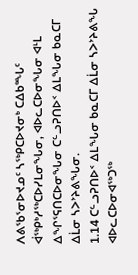ᐱᕕᖃᕐᓂᐅᔪᓄᑦ ᓴᖅᑭᑕᐅᔪᓂᒃ ᑕᐃᑲᙵᑦ ᐋᖅᑭᒃᓱᖅᑕᐅᓯᒪᓂᖓᓂ, ᐊᐅᓚᑕᐅᓂᖓᓂ ᐊᒻᒪ ᐃᖏᕐᕋᑎᑕᐅᓂᖓᓂ ᑕᓪᓗᕈᑎᐅᑉ ᐃᒪᖓᓂ ᑲᓇᑕᒥ ᐃᒫᓂ ᓴᐳᔾᔨᕕᖓᓂ.
1.14 ᑕᓪᓗᕈᑎᐅᑉ ᐃᒪᖓᓂ ᑲᓇᑕᒥ ᐃᒫᓂ ᓴᐳᔾᔨᕕᖓ ᐊᐅᓚᑕᐅᓂᐊᖅᑐᖅ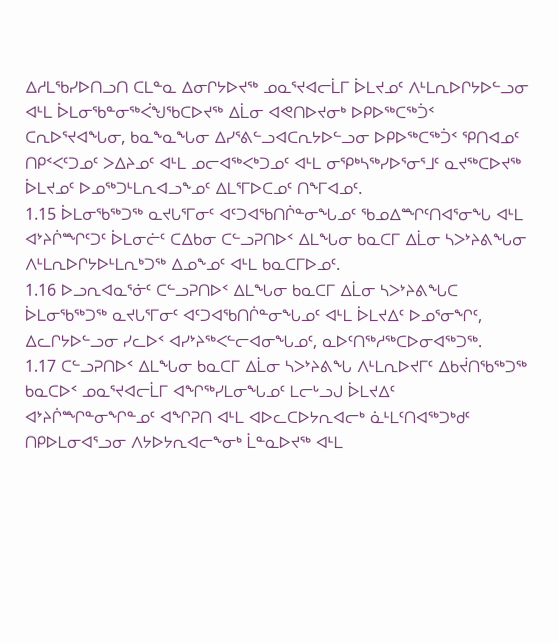ᐃᓱᒪᖃᓯᐅᑎᓗᑎ ᑕᒪᓐᓇ ᐃᓂᒋᔭᐅᔪᖅ ᓄᓇᕐᔪᐊᓕᒫᒥ ᐆᒪᔪᓄᑦ ᐱᒻᒪᕆᐅᒋᔭᐅᓪᓗᓂ ᐊᒻᒪ ᐆᒪᓂᖃᓐᓂᖅᐹᖑᖃᑕᐅᔪᖅ ᐃᒫᓂ ᐊᕙᑎᐅᔪᓂᒃ ᐅᑭᐅᖅᑕᖅᑑᑉ ᑕᕆᐅᕐᔪᐊᖓᓂ, ᑲᓇᖕᓇᖓᓂ ᐃᓯᕐᕕᓪᓗᐊᑕᕆᔭᐅᓪᓗᓂ ᐅᑭᐅᖅᑕᖅᑑᑉ ᕿᑎᐊᓄᑦ ᑎᑭᑉᐸᑦᑐᓄᑦ ᐳᐃᔨᓄᑦ ᐊᒻᒪ ᓄᓕᐊᖅᐸᒃᑐᓄᑦ ᐊᒻᒪ ᓂᕿᒃᓴᖅᓯᐅᕐᓂᕐᒧᑦ ᓇᔪᖅᑕᐅᔪᖅ ᐆᒪᔪᓄᑦ ᐅᓄᖅᑐᒻᒪᕆᐊᓗᖕᓄᑦ ᐃᒪᕐᒥᐅᑕᓄᑦ ᑎᖕᒥᐊᓄᑦ.
1.15 ᐆᒪᓂᖃᖅᑐᖅ ᓇᔪᒐᕐᒥᓂᑦ ᐊᑦᑐᐊᖃᑎᒌᓐᓂᖓᓄᑦ ᖃᓄᐃᙱᑦᑎᐊᕐᓂᖓ ᐊᒻᒪ ᐊᔾᔨᒌᙱᑦᑐᑦ ᐆᒪᓂᓖᑦ ᑕᐃᑲᓂ ᑕᓪᓗᕈᑎᐅᑉ ᐃᒪᖓᓂ ᑲᓇᑕᒥ ᐃᒫᓂ ᓴᐳᔾᔨᕕᖓᓂ ᐱᒻᒪᕆᐅᒋᔭᐅᒻᒪᕆᒃᑐᖅ ᐃᓄᖕᓄᑦ ᐊᒻᒪ ᑲᓇᑕᒥᐅᓄᑦ.
1.16 ᐅᓗᕆᐊᓇᕐᓃᑦ ᑕᓪᓗᕈᑎᐅᑉ ᐃᒪᖓᓂ ᑲᓇᑕᒥ ᐃᒫᓂ ᓴᐳᔾᔨᕕᖓᑕ ᐆᒪᓂᖃᖅᑐᖅ ᓇᔪᒐᕐᒥᓂᑦ ᐊᑦᑐᐊᖃᑎᒌᓐᓂᖓᓄᑦ ᐊᒻᒪ ᐆᒪᔪᐃᑦ ᐅᓄᕐᓂᖏᑦ, ᐃᓚᒋᔭᐅᓪᓗᓂ ᓯᓚᐅᑉ ᐊᓯᔾᔨᖅᐸᓪᓕᐊᓂᖓᓄᑦ, ᓇᐅᑦᑎᖅᓱᖅᑕᐅᓂᐊᖅᑐᖅ.
1.17 ᑕᓪᓗᕈᑎᐅᑉ ᐃᒪᖓᓂ ᑲᓇᑕᒥ ᐃᒫᓂ ᓴᐳᔾᔨᕕᖓ ᐱᒻᒪᕆᐅᔪᒥᑦ ᐃᑲᔫᑎᖃᖅᑐᖅ ᑲᓇᑕᐅᑉ ᓄᓇᕐᔪᐊᓕᒫᒥ ᐊᖏᖅᓯᒪᓂᖓᓄᑦ ᒪᓕᒡᓗᒍ ᐆᒪᔪᐃᑦ ᐊᔾᔨᒌᙱᓐᓂᖏᓐᓄᑦ ᐊᖏᕈᑎ ᐊᒻᒪ ᐊᐅᓚᑕᐅᔭᕆᐊᓕᒃ ᓈᒻᒪᑦᑎᐊᖅᑐᒃᑯᑦ ᑎᑭᐅᒪᓂᐊᕐᓗᓂ ᐱᔭᐅᔭᕆᐊᓕᖕᓂᒃ ᒫᓐᓇᐅᔪᖅ ᐊᒻᒪ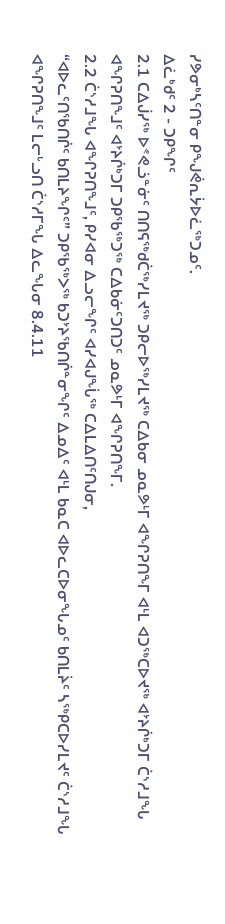ᓯᕗᓂᒃᓴᑦᑎᓐᓂ ᑭᖑᕚᕆᔮᐅᓛᖅᑐᓄᑦ.
ᐃᓛᒃᑯᑦ 2 - ᑐᑭᖏᑦ
2.1 ᑕᐃᒎᓯᖅ ᐅᕝᕙᓘᓐᓃᑦ ᑎᑎᕋᖅᑯᑖᖅᓯᒪᔪᖅ ᑐᑭᓕᐅᖅᓯᒪᔪᖅ ᑕᐃᑲᓂ ᓄᓇᕗᒻᒥ ᐊᖏᕈᑎᖕᒥ ᐊᒻᒪ ᐊᑐᖅᑕᐅᔪᖅ ᐊᔾᔨᒌᒃᑐᒥ ᑖᔅᓱᒧᖓ ᐊᖏᕈᑎᖕᒧᑦ ᐊᔾᔨᒌᒃᑐᒥ ᑐᑭᖃᖅᑐᖅ ᑕᐃᑲᓃᑦᑐᑎᑐᑦ ᓄᓇᕗᒻᒥ ᐊᖏᕈᑎᖕᒥ.
2.2 ᑖᔅᓱᒧᖓ ᐊᖏᕈᑎᖕᒧᑦ, ᑭᓯᐊᓂ ᐃᓗᓕᖏᑦ ᐊᓯᐊᒍᖔᖅ ᑕᐃᒪᐃᑎᑦᑎᒍᓂ,
“ᐊᐅᓚᑦᑎᖃᑎᒌᑦ ᑲᑎᒪᔨᖏᑦ” ᑐᑭᖃᖅᐳᖅ ᑲᑐᔾᔨᖃᑎᒌᓐᓂᖏᑦ ᐃᓄᐃᑦ ᐊᒻᒪ ᑲᓇᑕ ᐊᐅᓚᑕᐅᓂᖓᓄᑦ ᑲᑎᒪᔩᑦ ᓴᖅᑭᑕᐅᓯᒪᔪᑦ ᑖᔅᓱᒧᖓ ᐊᖏᕈᑎᖕᒧᑦ ᒪᓕᒡᓗᑎ ᑖᔅᓱᒥᖓ ᐃᓚᖓᓂ 8.4.11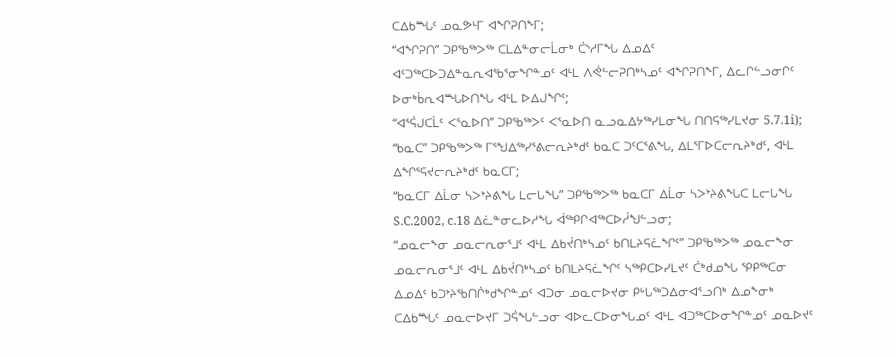ᑕᐃᑲᙵᑦ ᓄᓇᕗᒻᒥ ᐊᖏᕈᑎᖕᒥ;
“ᐊᖏᕈᑎ” ᑐᑭᖃᖅᐳᖅ ᑕᒪᐃᓐᓂᓕᒫᓂᒃ ᑖᔅᓱᒥᖓ ᐃᓄᐃᑦ ᐊᑦᑐᖅᑕᐅᑐᐃᓐᓇᕆᐊᖃᕐᓂᖏᓐᓄᑦ ᐊᒻᒪ ᐱᕚᓪᓕᕈᑎᒃᓴᓄᑦ ᐊᖏᕈᑎᖕᒥ, ᐃᓚᒋᓪᓗᓂᒋᑦ ᐅᓂᒃᑳᕆᐊᙵᐅᑎᖓ ᐊᒻᒪ ᐅᐃᒍᖏᑦ;
“ᐊᕐᕌᒍᑕᒫᑦ ᐸᕐᓇᐅᑎ” ᑐᑭᖃᖅᐳᑦ ᐸᕐᓇᐅᑎ ᓇᓗᓇᐃᔭᖅᓯᒪᓂᖓ ᑎᑎᕋᖅᓯᒪᔪᓂ 5.7.1i);
“ᑲᓇᑕ” ᑐᑭᖃᖅᐳᖅ ᒥᕐᖑᐃᖅᓯᕐᕕᓕᕆᔨᒃᑯᑦ ᑲᓇᑕ ᑐᑦᑕᕐᕕᖓ, ᐃᒪᕐᒥᐅᑕᓕᕆᔨᒃᑯᑦ, ᐊᒻᒪ ᐃᖏᕐᕋᔪᓕᕆᔨᒃᑯᑦ ᑲᓇᑕᒥ;
“ᑲᓇᑕᒥ ᐃᒫᓂ ᓴᐳᔾᔨᕕᖓ ᒪᓕᒐᖓ” ᑐᑭᖃᖅᐳᖅ ᑲᓇᑕᒥ ᐃᒫᓂ ᓴᐳᔾᔨᕕᖓᑕ ᒪᓕᒐᖓ S.C.2002, c.18 ᐃᓛᓐᓂᓚᐅᓱᖓ ᐋᖅᑭᒋᐊᖅᑕᐅᓲᖑᓪᓗᓂ;
“ᓄᓇᓕᖕᓂ ᓄᓇᓕᕆᓂᕐᒧᑦ ᐊᒻᒪ ᐃᑲᔫᑎᒃᓴᓄᑦ ᑲᑎᒪᔨᕋᓛᖏᑦ” ᑐᑭᖃᖅᐳᖅ ᓄᓇᓕᖕᓂ ᓄᓇᓕᕆᓂᕐᒧᑦ ᐊᒻᒪ ᐃᑲᔫᑎᒃᓴᓄᑦ ᑲᑎᒪᔨᕋᓛᖏᑦ ᓴᖅᑭᑕᐅᓯᒪᔪᑦ ᑖᒃᑯᓄᖓ ᕿᑭᖅᑕᓂ ᐃᓄᐃᑦ ᑲᑐᔾᔨᖃᑎᒌᒃᑯᖏᓐᓄᑦ ᐊᑐᓂ ᓄᓇᓕᐅᔪᓂ ᑭᒡᒐᖅᑐᐃᓂᐊᕐᓗᑎᒃ ᐃᓄᖕᓂᒃ ᑕᐃᑲᙵᑦ ᓄᓇᓕᐅᔪᒥ ᑐᕌᖓᓪᓗᓂ ᐊᐅᓚᑕᐅᓂᖓᓄᑦ ᐊᒻᒪ ᐊᑐᖅᑕᐅᓂᖏᓐᓄᑦ ᓄᓇᐅᔪᑦ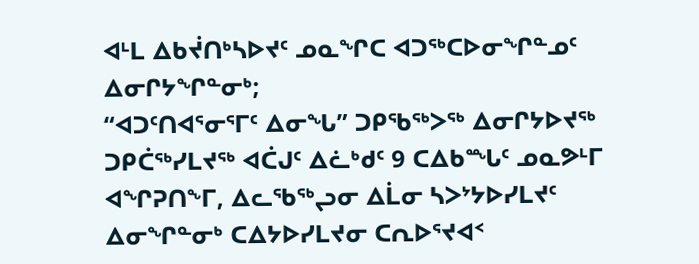ᐊᒻᒪ ᐃᑲᔫᑎᒃᓴᐅᔪᑦ ᓄᓇᖏᑕ ᐊᑐᖅᑕᐅᓂᖏᓐᓄᑦ ᐃᓂᒋᔭᖏᓐᓂᒃ;
“ᐊᑐᑦᑎᐊᕐᓂᕐᒥᑦ ᐃᓂᖓ” ᑐᑭᖃᖅᐳᖅ ᐃᓂᒋᔭᐅᔪᖅ ᑐᑭᑖᖅᓯᒪᔪᖅ ᐊᑖᒍᑦ ᐃᓛᒃᑯᑦ 9 ᑕᐃᑲᙵᑦ ᓄᓇᕗᒻᒥ ᐊᖏᕈᑎᖕᒥ, ᐃᓚᖃᖅᖢᓂ ᐃᒫᓂ ᓴᐳᔾᔭᐅᓯᒪᔪᑦ ᐃᓂᖏᓐᓂᒃ ᑕᐃᔭᐅᓯᒪᔪᓂ ᑕᕆᐅᕐᔪᐊᑉ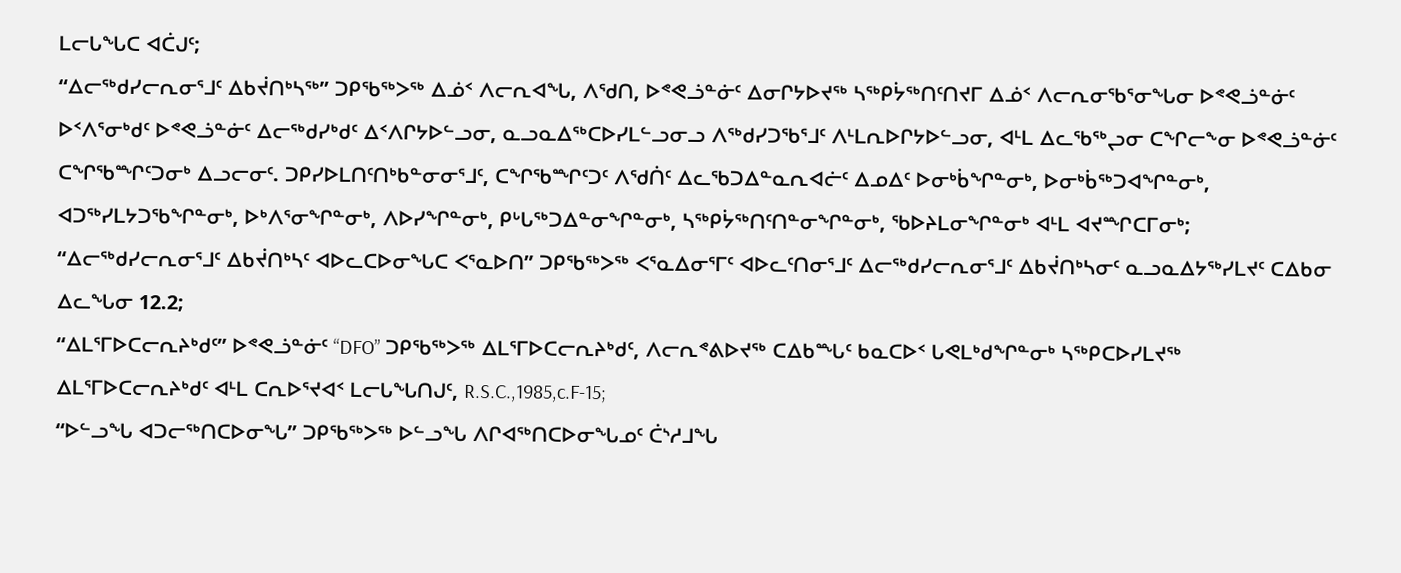ᒪᓕᒐᖓᑕ ᐊᑖᒍᑦ;
“ᐃᓕᖅᑯᓯᓕᕆᓂᕐᒧᑦ ᐃᑲᔫᑎᒃᓴᖅ” ᑐᑭᖃᖅᐳᖅ ᐃᓅᑉ ᐱᓕᕆᐊᖓ, ᐱᖁᑎ, ᐅᕝᕙᓘᓐᓃᑦ ᐃᓂᒋᔭᐅᔪᖅ ᓴᖅᑭᔮᖅᑎᑦᑎᔪᒥ ᐃᓅᑉ ᐱᓕᕆᓂᖃᕐᓂᖓᓂ ᐅᕝᕙᓘᓐᓃᑦ ᐅᑉᐱᕐᓂᒃᑯᑦ ᐅᕝᕙᓘᓐᓃᑦ ᐃᓕᖅᑯᓯᒃᑯᑦ ᐃᑉᐱᒋᔭᐅᓪᓗᓂ, ᓇᓗᓇᐃᖅᑕᐅᓯᒪᓪᓗᓂᓗ ᐱᖅᑯᓯᑐᖃᕐᒧᑦ ᐱᒻᒪᕆᐅᒋᔭᐅᓪᓗᓂ, ᐊᒻᒪ ᐃᓚᖃᖅᖢᓂ ᑕᖏᓕᖕᓂ ᐅᕝᕙᓘᓐᓃᑦ ᑕᖏᖃᙱᑦᑐᓂᒃ ᐃᓗᓕᓂᑦ. ᑐᑭᓯᐅᒪᑎᑦᑎᒃᑲᓐᓂᓂᕐᒧᑦ, ᑕᖏᖃᙱᑦᑐᑦ ᐱᖁᑏᑦ ᐃᓚᖃᑐᐃᓐᓇᕆᐊᓖᑦ ᐃᓄᐃᑦ ᐅᓂᒃᑳᖏᓐᓂᒃ, ᐅᓂᒃᑳᖅᑐᐊᖏᓐᓂᒃ, ᐊᑐᖅᓯᒪᔭᑐᖃᖏᓐᓂᒃ, ᐅᒃᐱᕐᓂᖏᓐᓂᒃ, ᐱᐅᓯᖏᓐᓂᒃ, ᑭᒡᒐᖅᑐᐃᓐᓂᖏᓐᓂᒃ, ᓴᖅᑭᔮᖅᑎᑦᑎᓐᓂᖏᓐᓂᒃ, ᖃᐅᔨᒪᓂᖏᓐᓂᒃ ᐊᒻᒪ ᐊᔪᙱᑕᒥᓂᒃ;
“ᐃᓕᖅᑯᓯᓕᕆᓂᕐᒧᑦ ᐃᑲᔫᑎᒃᓴᑦ ᐊᐅᓚᑕᐅᓂᖓᑕ ᐸᕐᓇᐅᑎ” ᑐᑭᖃᖅᐳᖅ ᐸᕐᓇᐃᓂᕐᒥᑦ ᐊᐅᓚᑦᑎᓂᕐᒧᑦ ᐃᓕᖅᑯᓯᓕᕆᓂᕐᒧᑦ ᐃᑲᔫᑎᒃᓴᓂᑦ ᓇᓗᓇᐃᔭᖅᓯᒪᔪᑦ ᑕᐃᑲᓂ ᐃᓚᖓᓂ 12.2;
“ᐃᒪᕐᒥᐅᑕᓕᕆᔨᒃᑯᑦ” ᐅᕝᕙᓘᓐᓃᑦ “DFO” ᑐᑭᖃᖅᐳᖅ ᐃᒪᕐᒥᐅᑕᓕᕆᔨᒃᑯᑦ, ᐱᓕᕆᕝᕕᐅᔪᖅ ᑕᐃᑲᙵᑦ ᑲᓇᑕᐅᑉ ᒐᕙᒪᒃᑯᖏᓐᓂᒃ ᓴᖅᑭᑕᐅᓯᒪᔪᖅ ᐃᒪᕐᒥᐅᑕᓕᕆᔨᒃᑯᑦ ᐊᒻᒪ ᑕᕆᐅᕐᔪᐊᑉ ᒪᓕᒐᖓᑎᒍᑦ, R.S.C.,1985,c.F-15;
“ᐅᓪᓗᖓ ᐊᑐᓕᖅᑎᑕᐅᓂᖓ” ᑐᑭᖃᖅᐳᖅ ᐅᓪᓗᖓ ᐱᒋᐊᖅᑎᑕᐅᓂᖓᓄᑦ ᑖᔅᓱᒧᖓ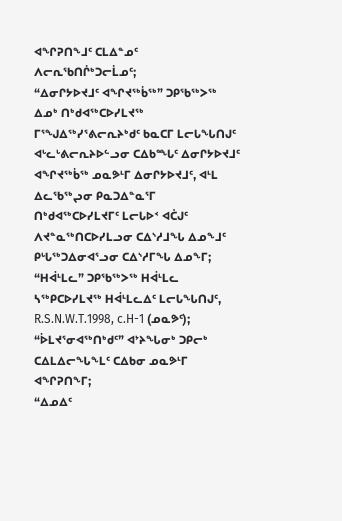ᐊᖏᕈᑎᖕᒧᑦ ᑕᒪᐃᓐᓄᑦ ᐱᓕᕆᖃᑎᒌᒃᑐᓕᒫᓄᑦ;
“ᐃᓂᒋᔭᐅᔪᒧᑦ ᐊᖏᔪᖅᑳᖅ” ᑐᑭᖃᖅᐳᖅ ᐃᓄᒃ ᑎᒃᑯᐊᖅᑕᐅᓯᒪᔪᖅ ᒥᕐᖑᐃᖅᓯᕐᕕᓕᕆᔨᒃᑯᑦ ᑲᓇᑕᒥ ᒪᓕᒐᖓᑎᒍᑦ ᐊᒡᓚᒡᕕᓕᕆᔨᐅᓪᓗᓂ ᑕᐃᑲᙵᑦ ᐃᓂᒋᔭᐅᔪᒧᑦ ᐊᖏᔪᖅᑳᖅ ᓄᓇᕗᒻᒥ ᐃᓂᒋᔭᐅᔪᒧᑦ, ᐊᒻᒪ ᐃᓚᖃᖅᖢᓂ ᑭᓇᑐᐃᓐᓇᕐᒥ ᑎᒃᑯᐊᖅᑕᐅᓯᒪᔪᒥᑦ ᒪᓕᒐᐅᑉ ᐊᑖᒍᑦ ᐱᔪᓐᓇᖅᑎᑕᐅᓯᒪᓗᓂ ᑕᐃᔅᓱᒧᖓ ᐃᓄᖕᒧᑦ ᑭᒡᒐᖅᑐᐃᓂᐊᕐᓗᓂ ᑕᐃᔅᓱᒥᖓ ᐃᓄᖕᒥ;
“ᕼᐋᒻᒪᓚ” ᑐᑭᖃᖅᐳᖅ ᕼᐋᒻᒪᓚ ᓴᖅᑭᑕᐅᓯᒪᔪᖅ ᕼᐋᒻᒪᓚᐃᑦ ᒪᓕᒐᖓᑎᒍᑦ, R.S.N.W.T.1998, c.H-1 (ᓄᓇᕗᑦ);
“ᐆᒪᔪᕐᓂᐊᖅᑎᒃᑯᑦ” ᐊᔾᔨᖓᓂᒃ ᑐᑭᓕᒃ ᑕᐃᒪᐃᓕᖓᖕᒪᑦ ᑕᐃᑲᓂ ᓄᓇᕗᒻᒥ ᐊᖏᕈᑎᖕᒥ;
“ᐃᓄᐃᑦ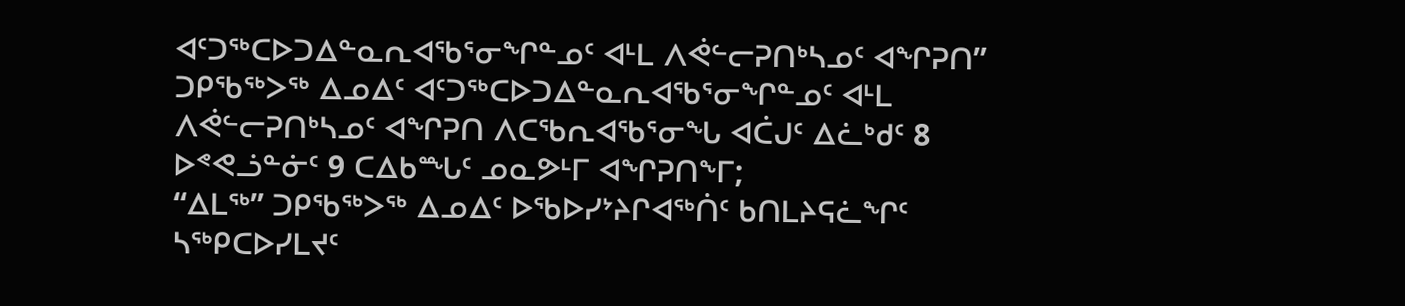ᐊᑦᑐᖅᑕᐅᑐᐃᓐᓇᕆᐊᖃᕐᓂᖏᓐᓄᑦ ᐊᒻᒪ ᐱᕚᓪᓕᕈᑎᒃᓴᓄᑦ ᐊᖏᕈᑎ” ᑐᑭᖃᖅᐳᖅ ᐃᓄᐃᑦ ᐊᑦᑐᖅᑕᐅᑐᐃᓐᓇᕆᐊᖃᕐᓂᖏᓐᓄᑦ ᐊᒻᒪ ᐱᕚᓪᓕᕈᑎᒃᓴᓄᑦ ᐊᖏᕈᑎ ᐱᑕᖃᕆᐊᖃᕐᓂᖓ ᐊᑖᒍᑦ ᐃᓛᒃᑯᑦ 8 ᐅᕝᕙᓘᓐᓃᑦ 9 ᑕᐃᑲᙵᑦ ᓄᓇᕗᒻᒥ ᐊᖏᕈᑎᖕᒥ;
“ᐃᒪᖅ” ᑐᑭᖃᖅᐳᖅ ᐃᓄᐃᑦ ᐅᖃᐅᓯᔾᔨᒋᐊᖅᑏᑦ ᑲᑎᒪᔨᕋᓛᖏᑦ ᓴᖅᑭᑕᐅᓯᒪᔪᑦ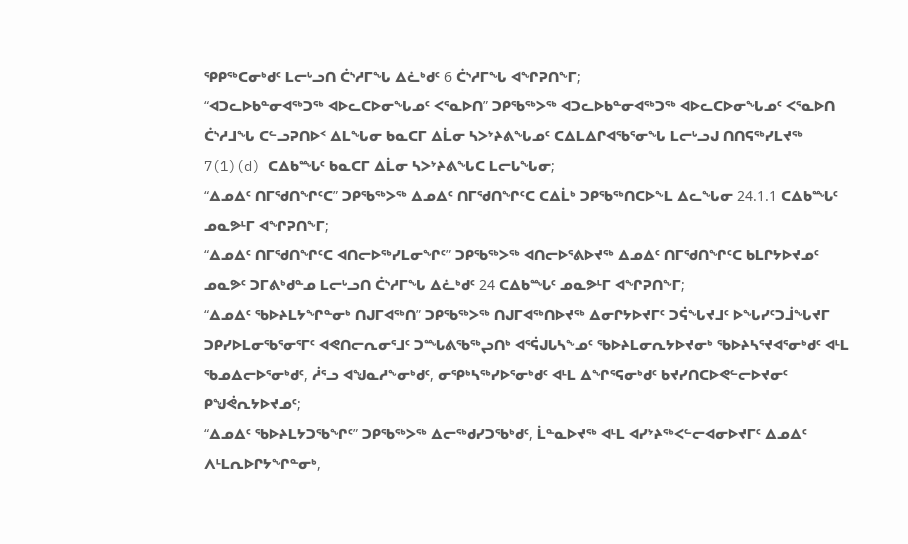ᕿᑭᖅᑕᓂᒃᑯᑦ ᒪᓕᒡᓗᑎ ᑖᔅᓱᒥᖓ ᐃᓛᒃᑯᑦ 6 ᑖᔅᓱᒥᖓ ᐊᖏᕈᑎᖕᒥ;
“ᐊᑐᓚᐅᑲᓐᓂᐊᖅᑐᖅ ᐊᐅᓚᑕᐅᓂᖓᓄᑦ ᐸᕐᓇᐅᑎ” ᑐᑭᖃᖅᐳᖅ ᐊᑐᓚᐅᑲᓐᓂᐊᖅᑐᖅ ᐊᐅᓚᑕᐅᓂᖓᓄᑦ ᐸᕐᓇᐅᑎ ᑖᔅᓱᒧᖓ ᑕᓪᓗᕈᑎᐅᑉ ᐃᒪᖓᓂ ᑲᓇᑕᒥ ᐃᒫᓂ ᓴᐳᔾᔨᕕᖓᓄᑦ ᑕᐃᒪᐃᒋᐊᖃᕐᓂᖓ ᒪᓕᒡᓗᒍ ᑎᑎᕋᖅᓯᒪᔪᖅ 7(1)(d) ᑕᐃᑲᙵᑦ ᑲᓇᑕᒥ ᐃᒫᓂ ᓴᐳᔾᔨᕕᖓᑕ ᒪᓕᒐᖓᓂ;
“ᐃᓄᐃᑦ ᑎᒥᖁᑎᖏᑦᑕ” ᑐᑭᖃᖅᐳᖅ ᐃᓄᐃᑦ ᑎᒥᖁᑎᖏᑦᑕ ᑕᐃᒫᒃ ᑐᑭᖃᖅᑎᑕᐅᖕᒪ ᐃᓚᖓᓂ 24.1.1 ᑕᐃᑲᙵᑦ ᓄᓇᕗᒻᒥ ᐊᖏᕈᑎᖕᒥ;
“ᐃᓄᐃᑦ ᑎᒥᖁᑎᖏᑦᑕ ᐊᑎᓕᐅᖅᓯᒪᓂᖏᑦ” ᑐᑭᖃᖅᐳᖅ ᐊᑎᓕᐅᕐᕕᐅᔪᖅ ᐃᓄᐃᑦ ᑎᒥᖁᑎᖏᑦᑕ ᑲᒪᒋᔭᐅᔪᓄᑦ ᓄᓇᕗᑦ ᑐᒥᕕᒃᑯᓐᓄ ᒪᓕᒡᓗᑎ ᑖᔅᓱᒥᖓ ᐃᓛᒃᑯᑦ 24 ᑕᐃᑲᙵᑦ ᓄᓇᕗᒻᒥ ᐊᖏᕈᑎᖕᒥ;
“ᐃᓄᐃᑦ ᖃᐅᔨᒪᔭᖏᓐᓂᒃ ᑎᒍᒥᐊᖅᑎ” ᑐᑭᖃᖅᐳᖅ ᑎᒍᒥᐊᖅᑎᐅᔪᖅ ᐃᓂᒋᔭᐅᔪᒥᑦ ᑐᕌᖓᔪᒧᑦ ᐅᖓᓯᑦᑐᒨᖓᔪᒥ ᑐᑭᓯᐅᒪᓂᖃᕐᓂᕐᒥᑦ ᐊᕙᑎᓕᕆᓂᕐᒧᑦ ᑐᙵᕕᖃᖅᖢᑎᒃ ᐊᕐᕌᒍᒐᓴᖕᓄᑦ ᖃᐅᔨᒪᓂᕆᔭᐅᔪᓂᒃ ᖃᐅᔨᓴᕐᔪᐊᕐᓂᒃᑯᑦ ᐊᒻᒪ ᖃᓄᐃᓕᐅᕐᓂᒃᑯᑦ, ᓲᕐᓗ ᐊᖑᓇᓱᖕᓂᒃᑯᑦ, ᓂᕿᒃᓴᖅᓯᐅᕐᓂᒃᑯᑦ ᐊᒻᒪ ᐃᖏᕐᕋᓂᒃᑯᑦ ᑲᔪᓯᑎᑕᐅᕙᓪᓕᐅᔪᓂᑦ ᑭᖑᕚᕆᔭᐅᔪᓄᑦ;
“ᐃᓄᐃᑦ ᖃᐅᔨᒪᔭᑐᖃᖏᑦ” ᑐᑭᖃᖅᐳᖅ ᐃᓕᖅᑯᓯᑐᖃᒃᑯᑦ, ᒫᓐᓇᐅᔪᖅ ᐊᒻᒪ ᐊᓯᔾᔨᖅᐸᓪᓕᐊᓂᐅᔪᒥᑦ ᐃᓄᐃᑦ ᐱᒻᒪᕆᐅᒋᔭᖏᓐᓂᒃ,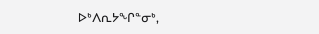ᐅᒃᐱᕆᔭᖏᓐᓂᒃ,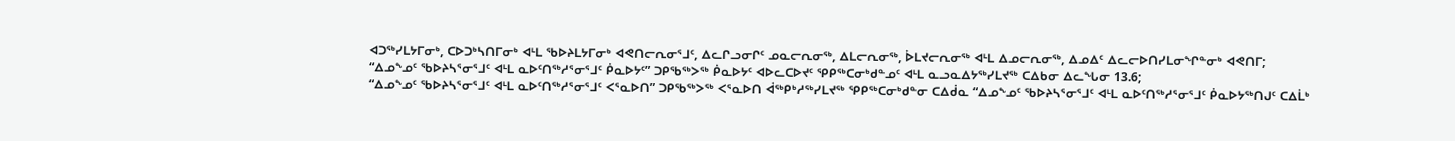ᐊᑐᖅᓯᒪᔭᒥᓂᒃ, ᑕᐅᑐᒃᓴᑎᒥᓂᒃ ᐊᒻᒪ ᖃᐅᔨᒪᔭᒥᓂᒃ ᐊᕙᑎᓕᕆᓂᕐᒧᑦ, ᐃᓚᒋᓗᓂᒋᑦ ᓄᓇᓕᕆᓂᖅ, ᐃᒪᓕᕆᓂᖅ, ᐆᒪᔪᓕᕆᓂᖅ ᐊᒻᒪ ᐃᓄᓕᕆᓂᖅ, ᐃᓄᐃᑦ ᐃᓚᓕᐅᑎᓯᒪᓂᖏᓐᓂᒃ ᐊᕙᑎᒥ;
“ᐃᓄᖕᓄᑦ ᖃᐅᔨᓴᕐᓂᕐᒧᑦ ᐊᒻᒪ ᓇᐅᑦᑎᖅᓱᕐᓂᕐᒧᑦ ᑮᓇᐅᔭᑦ” ᑐᑭᖃᖅᐳᖅ ᑮᓇᐅᔭᑦ ᐊᐅᓚᑕᐅᔪᑦ ᕿᑭᖅᑕᓂᒃᑯᓐᓄᑦ ᐊᒻᒪ ᓇᓗᓇᐃᔭᖅᓯᒪᔪᖅ ᑕᐃᑲᓂ ᐃᓚᖓᓂ 13.6;
“ᐃᓄᖕᓄᑦ ᖃᐅᔨᓴᕐᓂᕐᒧᑦ ᐊᒻᒪ ᓇᐅᑦᑎᖅᓱᕐᓂᕐᒧᑦ ᐸᕐᓇᐅᑎ” ᑐᑭᖃᖅᐳᖅ ᐸᕐᓇᐅᑎ ᐋᖅᑭᒃᓱᖅᓯᒪᔪᖅ ᕿᑭᖅᑕᓂᒃᑯᓐᓂ ᑕᐃᑰᓇ “ᐃᓄᖕᓄᑦ ᖃᐅᔨᓴᕐᓂᕐᒧᑦ ᐊᒻᒪ ᓇᐅᑦᑎᖅᓱᕐᓂᕐᒧᑦ ᑮᓇᐅᔭᖅᑎᒍᑦ ᑕᐃᒫᒃ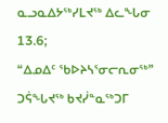ᓇᓗᓇᐃᔭᖅᓯᒪᔪᖅ ᐃᓚᖓᓂ 13.6;
“ᐃᓄᐃᑦ ᖃᐅᔨᓴᕐᓂᓕᕆᓂᖅ” ᑐᕌᖓᔪᖅ ᑲᔪᓰᓐᓇᖅᑐᒥ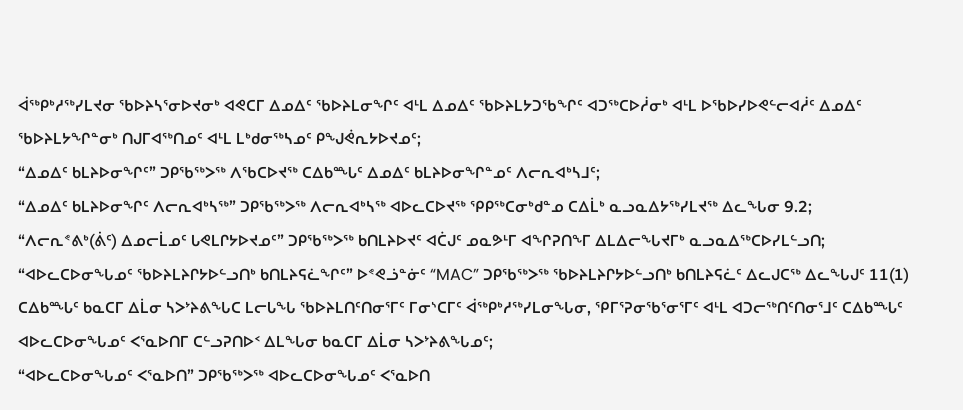ᐋᖅᑭᒃᓱᖅᓯᒪᔪᓂ ᖃᐅᔨᓴᕐᓂᐅᔪᓂᒃ ᐊᕙᑕᒥ ᐃᓄᐃᑦ ᖃᐅᔨᒪᓂᖏᑦ ᐊᒻᒪ ᐃᓄᐃᑦ ᖃᐅᔨᒪᔭᑐᖃᖏᑦ ᐊᑐᖅᑕᐅᓲᓂᒃ ᐊᒻᒪ ᐅᖃᐅᓯᐅᕙᓪᓕᐊᓲᑦ ᐃᓄᐃᑦ ᖃᐅᔨᒪᔭᖏᓐᓂᒃ ᑎᒍᒥᐊᖅᑎᓄᑦ ᐊᒻᒪ ᒪᒃᑯᓂᖅᓴᓄᑦ ᑭᖑᕚᕆᔭᐅᔪᓄᑦ;
“ᐃᓄᐃᑦ ᑲᒪᔨᐅᓂᖏᑦ” ᑐᑭᖃᖅᐳᖅ ᐱᖃᑕᐅᔪᖅ ᑕᐃᑲᙵᑦ ᐃᓄᐃᑦ ᑲᒪᔨᐅᓂᖏᓐᓄᑦ ᐱᓕᕆᐊᒃᓴᒧᑦ;
“ᐃᓄᐃᑦ ᑲᒪᔨᐅᓂᖏᑦ ᐱᓕᕆᐊᒃᓴᖅ” ᑐᑭᖃᖅᐳᖅ ᐱᓕᕆᐊᒃᓴᖅ ᐊᐅᓚᑕᐅᔪᖅ ᕿᑭᖅᑕᓂᒃᑯᓐᓄ ᑕᐃᒫᒃ ᓇᓗᓇᐃᔭᖅᓯᒪᔪᖅ ᐃᓚᖓᓂ 9.2;
“ᐱᓕᕆᕝᕕᒃ(ᕖᑦ) ᐃᓄᓕᒫᓄᑦ ᒐᕙᒪᒋᔭᐅᔪᓄᑦ” ᑐᑭᖃᖅᐳᖅ ᑲᑎᒪᔨᐅᔪᑦ ᐊᑖᒍᑦ ᓄᓇᕗᒻᒥ ᐊᖏᕈᑎᖕᒥ ᐃᒪᐃᓕᖓᔪᒥᒃ ᓇᓗᓇᐃᖅᑕᐅᓯᒪᓪᓗᑎ;
“ᐊᐅᓚᑕᐅᓂᖓᓄᑦ ᖃᐅᔨᒪᔨᒋᔭᐅᓪᓗᑎᒃ ᑲᑎᒪᔨᕋᓛᖏᑦ” ᐅᕝᕙᓘᓐᓃᑦ “MAC” ᑐᑭᖃᖅᐳᖅ ᖃᐅᔨᒪᔨᒋᔭᐅᓪᓗᑎᒃ ᑲᑎᒪᔨᕋᓛᑦ ᐃᓚᒍᑕᖅ ᐃᓚᖓᒍᑦ 11(1) ᑕᐃᑲᙵᑦ ᑲᓇᑕᒥ ᐃᒫᓂ ᓴᐳᔾᔨᕕᖓᑕ ᒪᓕᒐᖓ ᖃᐅᔨᒪᑎᑦᑎᓂᕐᒥᑦ ᒥᓂᔅᑕᒥᑦ ᐋᖅᑭᒃᓱᖅᓯᒪᓂᖓᓂ, ᕿᒥᕐᕈᓂᖃᕐᓂᕐᒥᑦ ᐊᒻᒪ ᐊᑐᓕᖅᑎᑦᑎᓂᕐᒧᑦ ᑕᐃᑲᙵᑦ ᐊᐅᓚᑕᐅᓂᖓᓄᑦ ᐸᕐᓇᐅᑎᒥ ᑕᓪᓗᕈᑎᐅᑉ ᐃᒪᖓᓂ ᑲᓇᑕᒥ ᐃᒫᓂ ᓴᐳᔾᔨᕕᖓᓄᑦ;
“ᐊᐅᓚᑕᐅᓂᖓᓄᑦ ᐸᕐᓇᐅᑎ” ᑐᑭᖃᖅᐳᖅ ᐊᐅᓚᑕᐅᓂᖓᓄᑦ ᐸᕐᓇᐅᑎ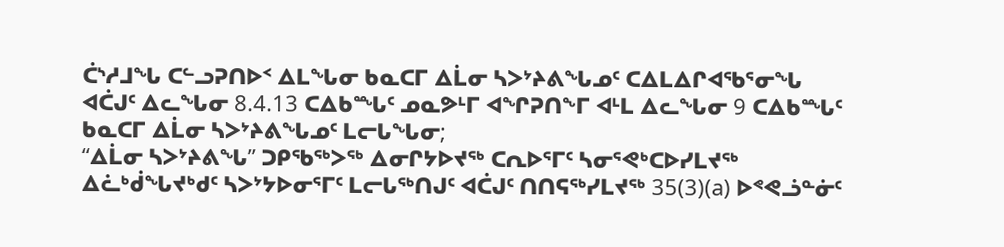ᑖᔅᓱᒧᖓ ᑕᓪᓗᕈᑎᐅᑉ ᐃᒪᖓᓂ ᑲᓇᑕᒥ ᐃᒫᓂ ᓴᐳᔾᔨᕕᖓᓄᑦ ᑕᐃᒪᐃᒋᐊᖃᕐᓂᖓ ᐊᑖᒍᑦ ᐃᓚᖓᓂ 8.4.13 ᑕᐃᑲᙵᑦ ᓄᓇᕗᒻᒥ ᐊᖏᕈᑎᖕᒥ ᐊᒻᒪ ᐃᓚᖓᓂ 9 ᑕᐃᑲᙵᑦ ᑲᓇᑕᒥ ᐃᒫᓂ ᓴᐳᔾᔨᕕᖓᓄᑦ ᒪᓕᒐᖓᓂ;
“ᐃᒫᓂ ᓴᐳᔾᔨᕕᖓ” ᑐᑭᖃᖅᐳᖅ ᐃᓂᒋᔭᐅᔪᖅ ᑕᕆᐅᕐᒥᑦ ᓴᓂᕐᕙᒃᑕᐅᓯᒪᔪᖅ ᐃᓛᒃᑰᖓᔪᒃᑯᑦ ᓴᐳᔾᔭᐅᓂᕐᒥᑦ ᒪᓕᒐᖅᑎᒍᑦ ᐊᑖᒍᑦ ᑎᑎᕋᖅᓯᒪᔪᖅ 35(3)(a) ᐅᕝᕙᓘᓐᓃᑦ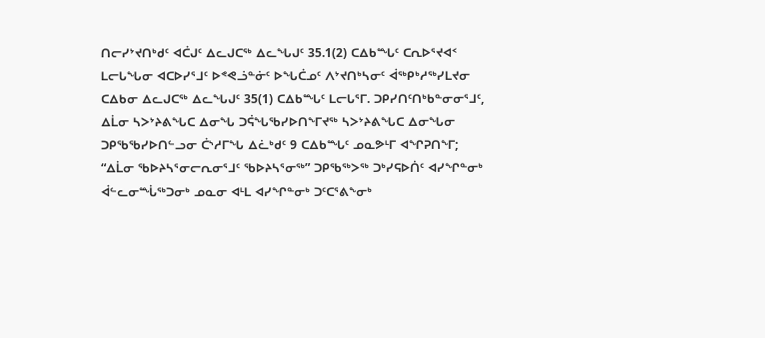ᑎᓕᓯᔾᔪᑎᒃᑯᑦ ᐊᑖᒍᑦ ᐃᓚᒍᑕᖅ ᐃᓚᖓᒍᑦ 35.1(2) ᑕᐃᑲᙵᑦ ᑕᕆᐅᕐᔪᐊᑉ ᒪᓕᒐᖓᓂ ᐊᑕᐅᓯᕐᒧᑦ ᐅᕝᕙᓘᓐᓃᑦ ᐅᖓᑖᓄᑦ ᐱᔾᔪᑎᒃᓴᓂᑦ ᐋᖅᑭᒃᓱᖅᓯᒪᔪᓂ ᑕᐃᑲᓂ ᐃᓚᒍᑕᖅ ᐃᓚᖓᒍᑦ 35(1) ᑕᐃᑲᙵᑦ ᒪᓕᒐᕐᒥ. ᑐᑭᓯᑎᑦᑎᒃᑲᓐᓂᓂᕐᒧᑦ, ᐃᒫᓂ ᓴᐳᔾᔨᕕᖓᑕ ᐃᓂᖓ ᑐᕌᖓᖃᓯᐅᑎᖕᒥᔪᖅ ᓴᐳᔾᔨᕕᖓᑕ ᐃᓂᖓᓂ ᑐᑭᖃᖃᓯᐅᑎᓪᓗᓂ ᑖᔅᓱᒥᖓ ᐃᓛᒃᑯᑦ 9 ᑕᐃᑲᙵᑦ ᓄᓇᕗᒻᒥ ᐊᖏᕈᑎᖕᒥ;
“ᐃᒫᓂ ᖃᐅᔨᓴᕐᓂᓕᕆᓂᕐᒧᑦ ᖃᐅᔨᓴᕐᓂᖅ” ᑐᑭᖃᖅᐳᖅ ᑐᒃᓯᕋᐅᑏᑦ ᐊᓯᖏᓐᓂᒃ ᐋᓪᓚᓂᙶᖅᑐᓂᒃ ᓄᓇᓂ ᐊᒻᒪ ᐊᓯᖏᓐᓂᒃ ᑐᑦᑕᕐᕕᖕᓂᒃ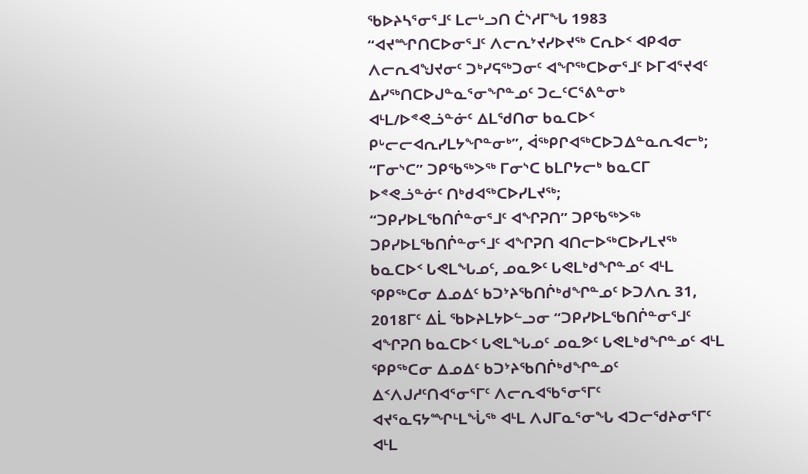ᖃᐅᔨᓴᕐᓂᕐᒧᑦ ᒪᓕᒡᓗᑎ ᑖᔅᓱᒥᖓ 1983 “ᐊᔪᙱᑎᑕᐅᓂᕐᒧᑦ ᐱᓕᕆᔾᔪᓯᐅᔪᖅ ᑕᕆᐅᑉ ᐊᑭᐊᓂ ᐱᓕᕆᐊᖑᔪᓂᑦ ᑐᒃᓯᕋᖅᑐᓂᑦ ᐊᖏᖅᑕᐅᓂᕐᒧᑦ ᐅᒥᐊᕐᔪᐊᑦ ᐃᓯᖅᑎᑕᐅᒍᓐᓇᕐᓂᖏᓐᓄᑦ ᑐᓚᑦᑕᕐᕕᓐᓂᒃ ᐊᒻᒪ/ᐅᕝᕙᓘᓐᓃᑦ ᐃᒪᖁᑎᓂ ᑲᓇᑕᐅᑉ ᑭᒡᓕᓕᐊᕆᓯᒪᔭᖏᓐᓂᒃ”, ᐋᖅᑭᒋᐊᖅᑕᐅᑐᐃᓐᓇᕆᐊᓕᒃ;
“ᒥᓂᔅᑕ” ᑐᑭᖃᖅᐳᖅ ᒥᓂᔅᑕ ᑲᒪᒋᔭᓕᒃ ᑲᓇᑕᒥ ᐅᕝᕙᓘᓐᓃᑦ ᑎᒃᑯᐊᖅᑕᐅᓯᒪᔪᖅ;
“ᑐᑭᓯᐅᒪᖃᑎᒌᓐᓂᕐᒧᑦ ᐊᖏᕈᑎ” ᑐᑭᖃᖅᐳᖅ ᑐᑭᓯᐅᒪᖃᑎᒌᓐᓂᕐᒧᑦ ᐊᖏᕈᑎ ᐊᑎᓕᐅᖅᑕᐅᓯᒪᔪᖅ ᑲᓇᑕᐅᑉ ᒐᕙᒪᖓᓄᑦ, ᓄᓇᕗᑦ ᒐᕙᒪᒃᑯᖏᓐᓄᑦ ᐊᒻᒪ ᕿᑭᖅᑕᓂ ᐃᓄᐃᑦ ᑲᑐᔾᔨᖃᑎᒌᒃᑯᖏᓐᓄᑦ ᐅᑐᐱᕆ 31, 2018ᒥᑦ ᐃᒫ ᖃᐅᔨᒪᔭᐅᓪᓗᓂ “ᑐᑭᓯᐅᒪᖃᑎᒌᓐᓂᕐᒧᑦ ᐊᖏᕈᑎ ᑲᓇᑕᐅᑉ ᒐᕙᒪᖓᓄᑦ ᓄᓇᕗᑦ ᒐᕙᒪᒃᑯᖏᓐᓄᑦ ᐊᒻᒪ ᕿᑭᖅᑕᓂ ᐃᓄᐃᑦ ᑲᑐᔾᔨᖃᑎᒌᒃᑯᖏᓐᓄᑦ ᐃᑉᐱᒍᓱᑦᑎᐊᕐᓂᕐᒥᑦ ᐱᓕᕆᐊᖃᕐᓂᕐᒥᑦ ᐊᔪᕐᓇᕋᔭᙱᒻᒪᖔᖅ ᐊᒻᒪ ᐱᒍᒥᓇᕐᓂᖓ ᐊᑐᓕᖁᔨᓂᕐᒥᑦ ᐊᒻᒪ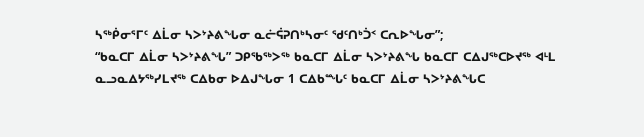ᓴᖅᑮᓂᕐᒥᑦ ᐃᒫᓂ ᓴᐳᔾᔨᕕᖓᓂ ᓇᓖᕌᕈᑎᒃᓴᓂᑦ ᖁᑦᑎᒃᑑᑉ ᑕᕆᐅᖓᓂ”;
“ᑲᓇᑕᒥ ᐃᒫᓂ ᓴᐳᔾᔨᕕᖓ” ᑐᑭᖃᖅᐳᖅ ᑲᓇᑕᒥ ᐃᒫᓂ ᓴᐳᔾᔨᕕᖓ ᑲᓇᑕᒥ ᑕᐃᒍᖅᑕᐅᔪᖅ ᐊᒻᒪ ᓇᓗᓇᐃᔭᖅᓯᒪᔪᖅ ᑕᐃᑲᓂ ᐅᐃᒍᖓᓂ 1 ᑕᐃᑲᙵᑦ ᑲᓇᑕᒥ ᐃᒫᓂ ᓴᐳᔾᔨᕕᖓᑕ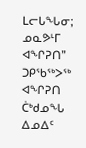ᒪᓕᒐᖓᓂ;
ᓄᓇᕗᒻᒥ ᐊᖏᕈᑎ” ᑐᑭᖃᖅᐳᖅ ᐊᖏᕈᑎ ᑖᒃᑯᓄᖓ ᐃᓄᐃᑦ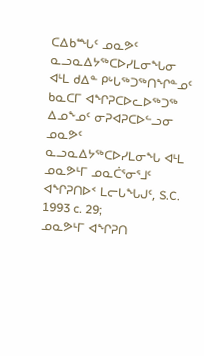ᑕᐃᑲᙵᑦ ᓄᓇᕗᑦ ᓇᓗᓇᐃᔭᖅᑕᐅᓯᒪᓂᖓᓂ ᐊᒻᒪ ᑯᐃᓐ ᑭᒡᒐᖅᑐᖅᑎᖏᓐᓄᑦ ᑲᓇᑕᒥ ᐊᖏᕈᑕᐅᓚᐅᖅᑐᖅ ᐃᓄᖕᓄᑦ ᓂᕈᐊᕈᑕᐅᓪᓗᓂ ᓄᓇᕗᑦ ᓇᓗᓇᐃᔭᖅᑕᐅᓯᒪᓂᖓ ᐊᒻᒪ ᓄᓇᕗᒻᒥ ᓄᓇᑖᕐᓂᕐᒧᑦ ᐊᖏᕈᑎᐅᑉ ᒪᓕᒐᖓᒍᑦ, S.C. 1993 c. 29;
ᓄᓇᕗᒻᒥ ᐊᖏᕈᑎ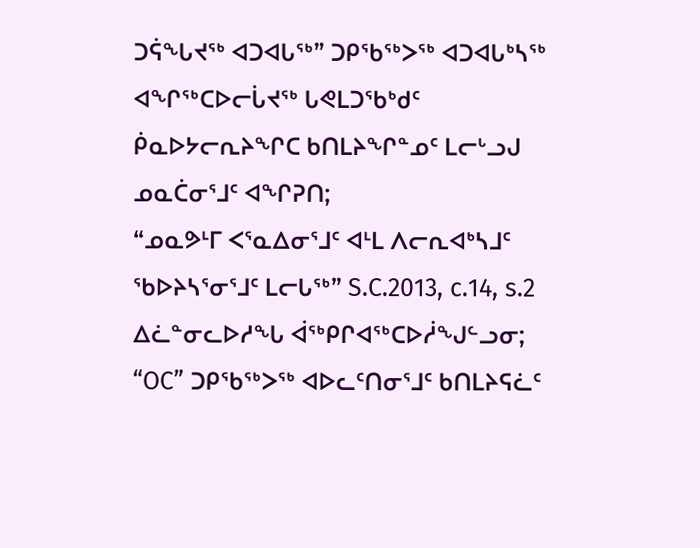ᑐᕌᖓᔪᖅ ᐊᑐᐊᒐᖅ” ᑐᑭᖃᖅᐳᖅ ᐊᑐᐊᒐᒃᓴᖅ ᐊᖏᖅᑕᐅᓕᒑᔪᖅ ᒐᕙᒪᑐᖃᒃᑯᑦ ᑮᓇᐅᔭᓕᕆᔨᖏᑕ ᑲᑎᒪᔨᖏᓐᓄᑦ ᒪᓕᒡᓗᒍ ᓄᓇᑖᓂᕐᒧᑦ ᐊᖏᕈᑎ;
“ᓄᓇᕗᒻᒥ ᐸᕐᓇᐃᓂᕐᒧᑦ ᐊᒻᒪ ᐱᓕᕆᐊᒃᓴᒧᑦ ᖃᐅᔨᓴᕐᓂᕐᒧᑦ ᒪᓕᒐᖅ” S.C.2013, c.14, s.2 ᐃᓛᓐᓂᓚᐅᓱᖓ ᐋᖅᑭᒋᐊᖅᑕᐅᓲᖑᓪᓗᓂ;
“OC” ᑐᑭᖃᖅᐳᖅ ᐊᐅᓚᑦᑎᓂᕐᒧᑦ ᑲᑎᒪᔨᕋᓛᑦ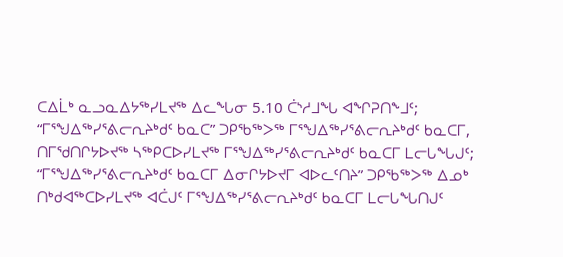ᑕᐃᒫᒃ ᓇᓗᓇᐃᔭᖅᓯᒪᔪᖅ ᐃᓚᖓᓂ 5.10 ᑖᔅᓱᒧᖓ ᐊᖏᕈᑎᖕᒧᑦ;
“ᒥᕐᖑᐃᖅᓯᕐᕕᓕᕆᔨᒃᑯᑦ ᑲᓇᑕ” ᑐᑭᖃᖅᐳᖅ ᒥᕐᖑᐃᖅᓯᕐᕕᓕᕆᔨᒃᑯᑦ ᑲᓇᑕᒥ, ᑎᒥᖁᑎᒋᔭᐅᔪᖅ ᓴᖅᑭᑕᐅᓯᒪᔪᖅ ᒥᕐᖑᐃᖅᓯᕐᕕᓕᕆᔨᒃᑯᑦ ᑲᓇᑕᒥ ᒪᓕᒐᖓᒍᑦ;
“ᒥᕐᖑᐃᖅᓯᕐᕕᓕᕆᔨᒃᑯᑦ ᑲᓇᑕᒥ ᐃᓂᒋᔭᐅᔪᒥ ᐊᐅᓚᑦᑎᔨ” ᑐᑭᖃᖅᐳᖅ ᐃᓄᒃ ᑎᒃᑯᐊᖅᑕᐅᓯᒪᔪᖅ ᐊᑖᒍᑦ ᒥᕐᖑᐃᖅᓯᕐᕕᓕᕆᔨᒃᑯᑦ ᑲᓇᑕᒥ ᒪᓕᒐᖓᑎᒍᑦ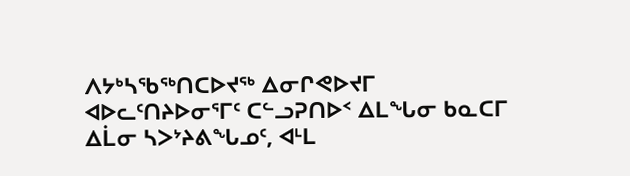ᐱᔭᒃᓴᖃᖅᑎᑕᐅᔪᖅ ᐃᓂᒋᕙᐅᔪᒥ ᐊᐅᓚᑦᑎᔨᐅᓂᕐᒥᑦ ᑕᓪᓗᕈᑎᐅᑉ ᐃᒪᖓᓂ ᑲᓇᑕᒥ ᐃᒫᓂ ᓴᐳᔾᔨᕕᖓᓄᑦ, ᐊᒻᒪ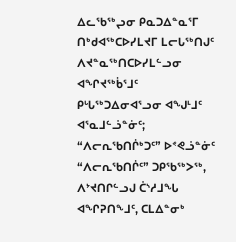ᐃᓚᖃᖅᖢᓂ ᑭᓇᑐᐃᓐᓇᕐᒥ ᑎᒃᑯᐊᖅᑕᐅᓯᒪᔪᒥ ᒪᓕᒐᖅᑎᒍᑦ ᐱᔪᓐᓇᖅᑎᑕᐅᓯᒪᓪᓗᓂ ᐊᖏᔪᖅᑳᕐᒧᑦ ᑭᒡᒐᖅᑐᐃᓂᐊᕐᓗᓂ ᐊᖑᒻᒧᑦ ᐊᕐᓇᒧᓪᓘᓐᓃᑦ;
“ᐱᓕᕆᖃᑎᒌᒃᑐᑦ” ᐅᕝᕙᓘᓐᓃᑦ “ᐱᓕᕆᖃᑎᒌᑦ” ᑐᑭᖃᖅᐳᖅ, ᐱᔾᔪᑎᒋᓪᓗᒍ ᑖᔅᓱᒧᖓ ᐊᖏᕈᑎᖕᒧᑦ, ᑕᒪᐃᓐᓂᒃ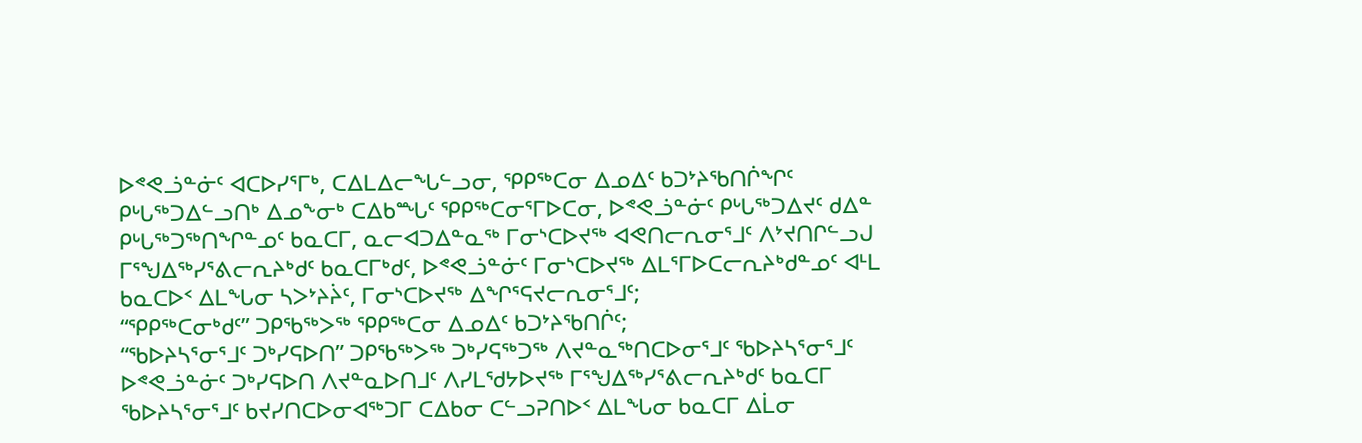ᐅᕝᕙᓘᓐᓃᑦ ᐊᑕᐅᓯᕐᒥᒃ, ᑕᐃᒪᐃᓕᖓᓪᓗᓂ, ᕿᑭᖅᑕᓂ ᐃᓄᐃᑦ ᑲᑐᔾᔨᖃᑎᒌᖏᑦ ᑭᒡᒐᖅᑐᐃᓪᓗᑎᒃ ᐃᓄᖕᓂᒃ ᑕᐃᑲᙵᑦ ᕿᑭᖅᑕᓂᕐᒥᐅᑕᓂ, ᐅᕝᕙᓘᓐᓃᑦ ᑭᒡᒐᖅᑐᐃᔪᑦ ᑯᐃᓐ ᑭᒡᒐᖅᑐᖅᑎᖏᓐᓄᑦ ᑲᓇᑕᒥ, ᓇᓕᐊᑐᐃᓐᓇᖅ ᒥᓂᔅᑕᐅᔪᖅ ᐊᕙᑎᓕᕆᓂᕐᒧᑦ ᐱᔾᔪᑎᒋᓪᓗᒍ ᒥᕐᖑᐃᖅᓯᕐᕕᓕᕆᔨᒃᑯᑦ ᑲᓇᑕᒥᒃᑯᑦ, ᐅᕝᕙᓘᓐᓃᑦ ᒥᓂᔅᑕᐅᔪᖅ ᐃᒪᕐᒥᐅᑕᓕᕆᔨᒃᑯᓐᓄᑦ ᐊᒻᒪ ᑲᓇᑕᐅᑉ ᐃᒪᖓᓂ ᓴᐳᔾᔨᔩᑦ, ᒥᓂᔅᑕᐅᔪᖅ ᐃᖏᕐᕋᔪᓕᕆᓂᕐᒧᑦ;
“ᕿᑭᖅᑕᓂᒃᑯᑦ” ᑐᑭᖃᖅᐳᖅ ᕿᑭᖅᑕᓂ ᐃᓄᐃᑦ ᑲᑐᔾᔨᖃᑎᒌᑦ;
“ᖃᐅᔨᓴᕐᓂᕐᒧᑦ ᑐᒃᓯᕋᐅᑎ” ᑐᑭᖃᖅᐳᖅ ᑐᒃᓯᕋᖅᑐᖅ ᐱᔪᓐᓇᖅᑎᑕᐅᓂᕐᒧᑦ ᖃᐅᔨᓴᕐᓂᕐᒧᑦ ᐅᕝᕙᓘᓐᓃᑦ ᑐᒃᓯᕋᐅᑎ ᐱᔪᓐᓇᐅᑎᒧᑦ ᐱᓯᒪᖁᔭᐅᔪᖅ ᒥᕐᖑᐃᖅᓯᕐᕕᓕᕆᔨᒃᑯᑦ ᑲᓇᑕᒥ ᖃᐅᔨᓴᕐᓂᕐᒧᑦ ᑲᔪᓯᑎᑕᐅᓂᐊᖅᑐᒥ ᑕᐃᑲᓂ ᑕᓪᓗᕈᑎᐅᑉ ᐃᒪᖓᓂ ᑲᓇᑕᒥ ᐃᒫᓂ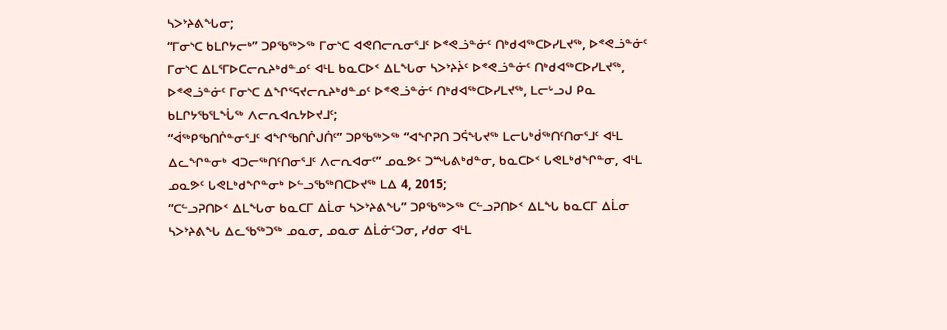ᓴᐳᔾᔨᕕᖓᓂ;
“ᒥᓂᔅᑕ ᑲᒪᒋᔭᓕᒃ” ᑐᑭᖃᖅᐳᖅ ᒥᓂᔅᑕ ᐊᕙᑎᓕᕆᓂᕐᒧᑦ ᐅᕝᕙᓘᓐᓃᑦ ᑎᒃᑯᐊᖅᑕᐅᓯᒪᔪᖅ, ᐅᕝᕙᓘᓐᓃᑦ ᒥᓂᔅᑕ ᐃᒪᕐᒥᐅᑕᓕᕆᔨᒃᑯᓐᓄᑦ ᐊᒻᒪ ᑲᓇᑕᐅᑉ ᐃᒪᖓᓂ ᓴᐳᔾᔨᔩᑦ ᐅᕝᕙᓘᓐᓃᑦ ᑎᒃᑯᐊᖅᑕᐅᓯᒪᔪᖅ, ᐅᕝᕙᓘᓐᓃᑦ ᒥᓂᔅᑕ ᐃᖏᕐᕋᔪᓕᕆᔨᒃᑯᓐᓄᑦ ᐅᕝᕙᓘᓐᓃᑦ ᑎᒃᑯᐊᖅᑕᐅᓯᒪᔪᖅ, ᒪᓕᒡᓗᒍ ᑭᓇ ᑲᒪᒋᔭᖃᕐᒪᖔᖅ ᐱᓕᕆᐊᕆᔭᐅᔪᒧᑦ;
“ᐋᖅᑭᖃᑎᒌᓐᓂᕐᒧᑦ ᐊᖏᖃᑎᒌᒍᑏᑦ” ᑐᑭᖃᖅᐳᖅ “ᐊᖏᕈᑎ ᑐᕌᖓᔪᖅ ᒪᓕᒐᒃᑰᖅᑎᑦᑎᓂᕐᒧᑦ ᐊᒻᒪ ᐃᓚᖏᓐᓂᒃ ᐊᑐᓕᖅᑎᑦᑎᓂᕐᒧᑦ ᐱᓕᕆᐊᓂᑦ” ᓄᓇᕗᑦ ᑐᙵᕕᒃᑯᓐᓂ, ᑲᓇᑕᐅᑉ ᒐᕙᒪᒃᑯᖏᓐᓂ, ᐊᒻᒪ ᓄᓇᕗᑦ ᒐᕙᒪᒃᑯᖏᓐᓂᒃ ᐅᓪᓗᖃᖅᑎᑕᐅᔪᖅ ᒪᐃ 4, 2015;
“ᑕᓪᓗᕈᑎᐅᑉ ᐃᒪᖓᓂ ᑲᓇᑕᒥ ᐃᒫᓂ ᓴᐳᔾᔨᕕᖓ” ᑐᑭᖃᖅᐳᖅ ᑕᓪᓗᕈᑎᐅᑉ ᐃᒪᖓ ᑲᓇᑕᒥ ᐃᒫᓂ ᓴᐳᔾᔨᕕᖓ ᐃᓚᖃᖅᑐᖅ ᓄᓇᓂ, ᓄᓇᓂ ᐃᒫᓃᑦᑐᓂ, ᓯᑯᓂ ᐊᒻᒪ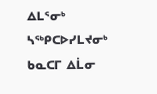ᐃᒪᕐᓂᒃ ᓴᖅᑭᑕᐅᓯᒪᔪᓂᒃ ᑲᓇᑕᒥ ᐃᒫᓂ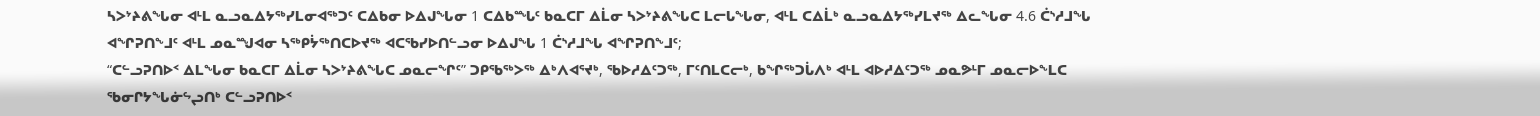ᓴᐳᔾᔨᕕᖓᓂ ᐊᒻᒪ ᓇᓗᓇᐃᔭᖅᓯᒪᓂᐊᖅᑐᑦ ᑕᐃᑲᓂ ᐅᐃᒍᖓᓂ 1 ᑕᐃᑲᙵᑦ ᑲᓇᑕᒥ ᐃᒫᓂ ᓴᐳᔾᔨᕕᖓᑕ ᒪᓕᒐᖓᓂ, ᐊᒻᒪ ᑕᐃᒫᒃ ᓇᓗᓇᐃᔭᖅᓯᒪᔪᖅ ᐃᓚᖓᓂ 4.6 ᑖᔅᓱᒧᖓ ᐊᖏᕈᑎᖕᒧᑦ ᐊᒻᒪ ᓄᓇᙳᐊᓂ ᓴᖅᑭᔮᖅᑎᑕᐅᔪᖅ ᐊᑕᖃᓯᐅᑎᓪᓗᓂ ᐅᐃᒍᖓ 1 ᑖᔅᓱᒧᖓ ᐊᖏᕈᑎᖕᒧᑦ;
“ᑕᓪᓗᕈᑎᐅᑉ ᐃᒪᖓᓂ ᑲᓇᑕᒥ ᐃᒫᓂ ᓴᐳᔾᔨᕕᖓᑕ ᓄᓇᓕᖏᑦ” ᑐᑭᖃᖅᐳᖅ ᐃᒃᐱᐊᕐᔪᒃ, ᖃᐅᓱᐃᑦᑐᖅ, ᒥᑦᑎᒪᑕᓕᒃ, ᑲᖏᖅᑐᒑᐱᒃ ᐊᒻᒪ ᐊᐅᓱᐃᑦᑐᖅ ᓄᓇᕗᒻᒥ ᓄᓇᓕᐅᖕᒪᑕ ᖃᓂᒋᔭᖓᓃᖦᖢᑎᒃ ᑕᓪᓗᕈᑎᐅᑉ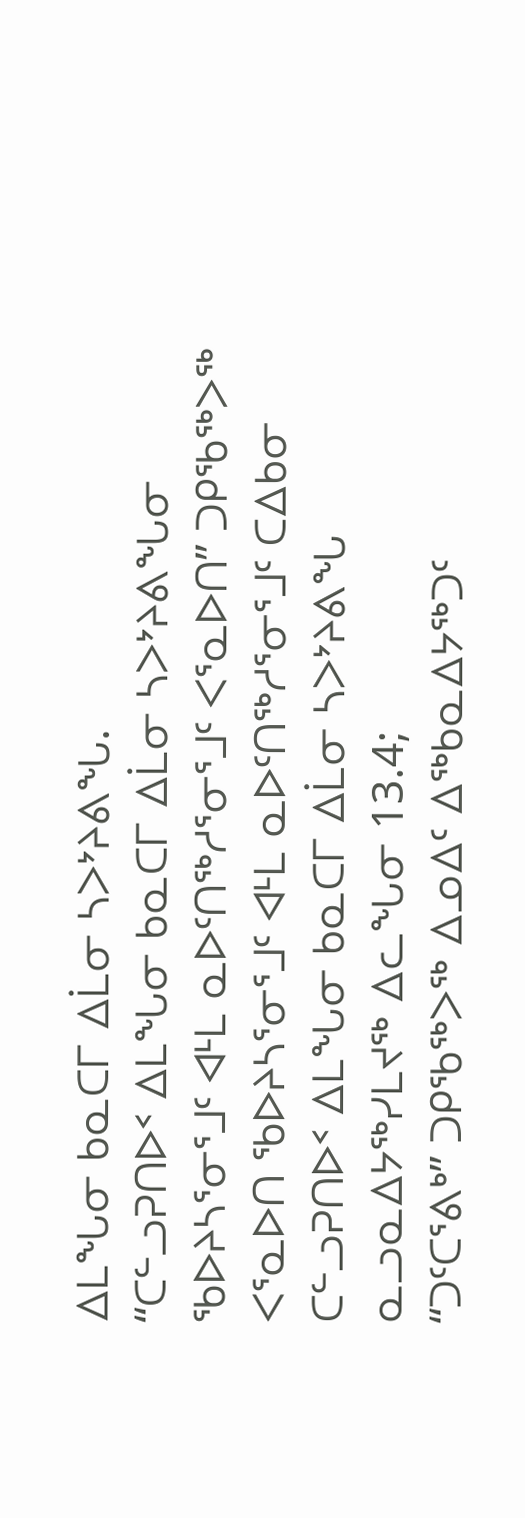ᐃᒪᖓᓂ ᑲᓇᑕᒥ ᐃᒫᓂ ᓴᐳᔾᔨᕕᖓ.
“ᑕᓪᓗᕈᑎᐅᑉ ᐃᒪᖓᓂ ᑲᓇᑕᒥ ᐃᒫᓂ ᓴᐳᔾᔨᕕᖓᓂ ᖃᐅᔨᓴᕐᓂᕐᒧᑦ ᐊᒻᒪ ᓇᐅᑦᑎᖅᓱᕐᓂᕐᒧᑦ ᐸᕐᓇᐅᑎ” ᑐᑭᖃᖅᐳᖅ ᐸᕐᓇᐅᑎ ᖃᐅᔨᓴᕐᓂᕐᒧᑦ ᐊᒻᒪ ᓇᐅᑦᑎᖅᓱᕐᓂᕐᒧᑦ ᑕᐃᑲᓂ ᑕᓪᓗᕈᑎᐅᑉ ᐃᒪᖓᓂ ᑲᓇᑕᒥ ᐃᒫᓂ ᓴᐳᔾᔨᕕᖓ ᓇᓗᓇᐃᔭᖅᓯᒪᔪᖅ ᐃᓚᖓᓂ 13.4;
“ᑐᑦᑕᕐᕕᒃ” ᑐᑭᖃᖅᐳᖅ ᐃᓄᐃᑦ ᐃᖅᑲᓇᐃᔭᖅᑐᑦ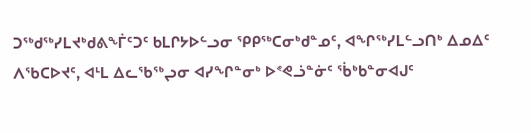ᑐᖅᑯᖅᓯᒪᔪᒃᑯᕕᖕᒦᑦᑐᑦ ᑲᒪᒋᔭᐅᓪᓗᓂ ᕿᑭᖅᑕᓂᒃᑯᓐᓄᑦ, ᐊᖏᖅᓯᒪᓪᓗᑎᒃ ᐃᓄᐃᑦ ᐱᖃᑕᐅᔪᑦ, ᐊᒻᒪ ᐃᓚᖃᖅᖢᓂ ᐊᓯᖏᓐᓂᒃ ᐅᕝᕙᓘᓐᓃᑦ ᖄᒃᑲᓐᓂᐊᒍᑦ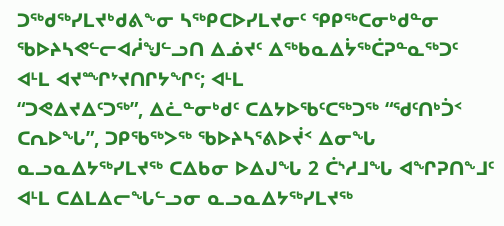ᑐᖅᑯᖅᓯᒪᔪᒃᑯᕕᖕᓂ ᓴᖅᑭᑕᐅᓯᒪᔪᓂᑦ ᕿᑭᖅᑕᓂᒃᑯᓐᓂ ᖃᐅᔨᓴᕙᓪᓕᐊᓲᖑᓪᓗᑎ ᐃᓅᔪᑦ ᐃᖅᑲᓇᐃᔮᖅᑖᕈᓐᓇᖅᑐᑦ ᐊᒻᒪ ᐊᔪᙱᔾᔪᑎᒋᔭᖏᑦ; ᐊᒻᒪ
“ᑐᕙᐃᔪᐃᑦᑐᖅ”, ᐃᓛᓐᓂᒃᑯᑦ ᑕᐃᔭᐅᖃᑦᑕᖅᑐᖅ “ᖁᑦᑎᒃᑑᑉ ᑕᕆᐅᖓ”, ᑐᑭᖃᖅᐳᖅ ᖃᐅᔨᓴᕐᕕᐅᔫᑉ ᐃᓂᖓ ᓇᓗᓇᐃᔭᖅᓯᒪᔪᖅ ᑕᐃᑲᓂ ᐅᐃᒍᖓ 2 ᑖᔅᓱᒧᖓ ᐊᖏᕈᑎᖕᒧᑦ ᐊᒻᒪ ᑕᐃᒪᐃᓕᖓᓪᓗᓂ ᓇᓗᓇᐃᔭᖅᓯᒪᔪᖅ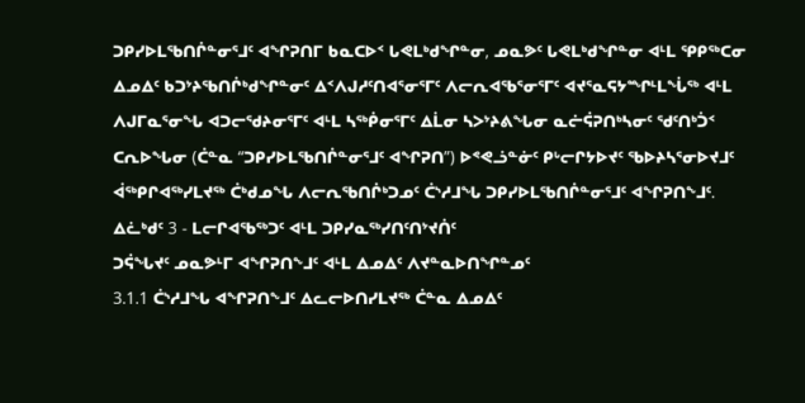ᑐᑭᓯᐅᒪᖃᑎᒌᓐᓂᕐᒧᑦ ᐊᖏᕈᑎᒥ ᑲᓇᑕᐅᑉ ᒐᕙᒪᒃᑯᖏᓐᓂ, ᓄᓇᕗᑦ ᒐᕙᒪᒃᑯᖏᓐᓂ ᐊᒻᒪ ᕿᑭᖅᑕᓂ ᐃᓄᐃᑦ ᑲᑐᔾᔨᖃᑎᒌᒃᑯᖏᓐᓂᑦ ᐃᑉᐱᒍᓱᑦᑎᐊᕐᓂᕐᒥᑦ ᐱᓕᕆᐊᖃᕐᓂᕐᒥᑦ ᐊᔪᕐᓇᕋᔭᙱᒻᒪᖔᖅ ᐊᒻᒪ ᐱᒍᒥᓇᕐᓂᖓ ᐊᑐᓕᖁᔨᓂᕐᒥᑦ ᐊᒻᒪ ᓴᖅᑮᓂᕐᒥᑦ ᐃᒫᓂ ᓴᐳᔾᔨᕕᖓᓂ ᓇᓖᕌᕈᑎᒃᓴᓂᑦ ᖁᑦᑎᒃᑑᑉ ᑕᕆᐅᖓᓂ (ᑖᓐᓇ “ᑐᑭᓯᐅᒪᖃᑎᒌᓐᓂᕐᒧᑦ ᐊᖏᕈᑎ”) ᐅᕝᕙᓘᓐᓃᑦ ᑭᒡᓕᒋᔭᐅᔪᑦ ᖃᐅᔨᓴᕐᓂᐅᔪᒧᑦ ᐋᖅᑭᒋᐊᖅᓯᒪᔪᖅ ᑖᒃᑯᓄᖓ ᐱᓕᕆᖃᑎᒌᒃᑐᓄᑦ ᑖᔅᓱᒧᖓ ᑐᑭᓯᐅᒪᖃᑎᒌᓐᓂᕐᒧᑦ ᐊᖏᕈᑎᖕᒧᑦ.
ᐃᓛᒃᑯᑦ 3 - ᒪᓕᒋᐊᖃᖅᑐᑦ ᐊᒻᒪ ᑐᑭᓯᓇᖅᓯᑎᑦᑎᔾᔪᑏᑦ
ᑐᕌᖓᔪᑦ ᓄᓇᕗᒻᒥ ᐊᖏᕈᑎᖕᒧᑦ ᐊᒻᒪ ᐃᓄᐃᑦ ᐱᔪᓐᓇᐅᑎᖏᓐᓄᑦ
3.1.1 ᑖᔅᓱᒧᖓ ᐊᖏᕈᑎᖕᒧᑦ ᐃᓚᓕᐅᑎᓯᒪᔪᖅ ᑖᓐᓇ ᐃᓄᐃᑦ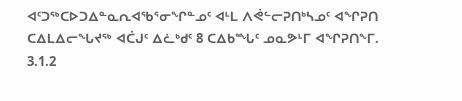ᐊᑦᑐᖅᑕᐅᑐᐃᓐᓇᕆᐊᖃᕐᓂᖏᓐᓄᑦ ᐊᒻᒪ ᐱᕚᓪᓕᕈᑎᒃᓴᓄᑦ ᐊᖏᕈᑎ ᑕᐃᒪᐃᓕᖓᔪᖅ ᐊᑖᒍᑦ ᐃᓛᒃᑯᑦ 8 ᑕᐃᑲᙵᑦ ᓄᓇᕗᒻᒥ ᐊᖏᕈᑎᖕᒥ.
3.1.2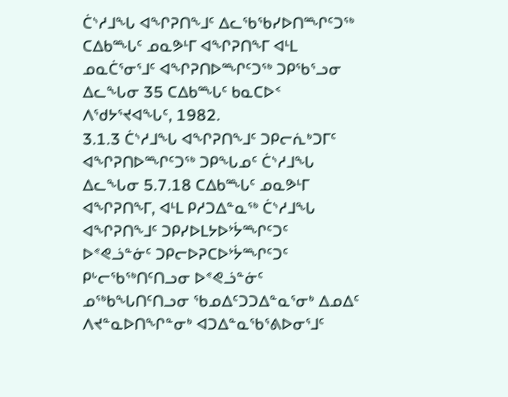ᑖᔅᓱᒧᖓ ᐊᖏᕈᑎᖕᒧᑦ ᐃᓚᖃᖃᓯᐅᑎᙱᑦᑐᖅ ᑕᐃᑲᙵᑦ ᓄᓇᕗᒻᒥ ᐊᖏᕈᑎᖕᒥ ᐊᒻᒪ ᓄᓇᑖᕐᓂᕐᒧᑦ ᐊᖏᕈᑎᐅᙱᑦᑐᖅ ᑐᑭᖃᕐᓗᓂ ᐃᓚᖓᓂ 35 ᑕᐃᑲᙵᑦ ᑲᓇᑕᐅᑉ ᐱᖁᔭᕐᔪᐊᖓᑦ, 1982.
3.1.3 ᑖᔅᓱᒧᖓ ᐊᖏᕈᑎᖕᒧᑦ ᑐᑭᓕᕇᒃᑐᒥᑦ ᐊᖏᕈᑎᐅᙱᑦᑐᖅ ᑐᑭᖓᓄᑦ ᑖᔅᓱᒧᖓ ᐃᓚᖓᓂ 5.7.18 ᑕᐃᑲᙵᑦ ᓄᓇᕗᒻᒥ ᐊᖏᕈᑎᖕᒥ, ᐊᒻᒪ ᑭᓱᑐᐃᓐᓇᖅ ᑖᔅᓱᒧᖓ ᐊᖏᕈᑎᖕᒧᑦ ᑐᑭᓯᐅᒪᔭᐅᔾᔮᙱᑦᑐᑦ ᐅᕝᕙᓘᓐᓃᑦ ᑐᑭᓕᐅᕈᑕᐅᔾᔮᙱᑦᑐᑦ ᑭᒡᓕᖃᖅᑎᑦᑎᓗᓂ ᐅᕝᕙᓘᓐᓃᑦ ᓄᖅᑲᖓᑎᑦᑎᓗᓂ ᖃᓄᐃᑦᑐᑐᐃᓐᓇᕐᓂᒃ ᐃᓄᐃᑦ ᐱᔪᓐᓇᐅᑎᖏᓐᓂᒃ ᐊᑐᐃᓐᓇᖃᕐᕕᐅᓂᕐᒧᑦ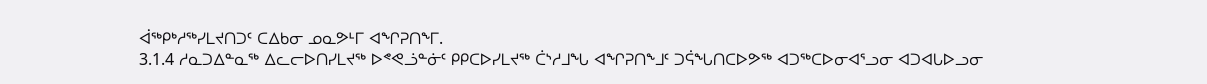ᐋᖅᑭᒃᓱᖅᓯᒪᔪᑎᑐᑦ ᑕᐃᑲᓂ ᓄᓇᕗᒻᒥ ᐊᖏᕈᑎᖕᒥ.
3.1.4 ᓱᓇᑐᐃᓐᓇᖅ ᐃᓚᓕᐅᑎᓯᒪᔪᖅ ᐅᕝᕙᓘᓐᓃᑦ ᑭᑭᑕᐅᓯᒪᔪᖅ ᑖᔅᓱᒧᖓ ᐊᖏᕈᑎᖕᒧᑦ ᑐᕌᖓᑎᑕᐅᕗᖅ ᐊᑐᖅᑕᐅᓂᐊᕐᓗᓂ ᐊᑐᐊᒐᐅᓗᓂ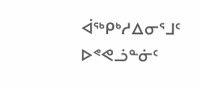ᐋᖅᑭᒃᓱᐃᓂᕐᒧᑦ ᐅᕝᕙᓘᓐᓃᑦ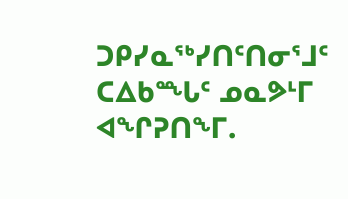ᑐᑭᓯᓇᖅᓯᑎᑦᑎᓂᕐᒧᑦ ᑕᐃᑲᙵᑦ ᓄᓇᕗᒻᒥ ᐊᖏᕈᑎᖕᒥ.